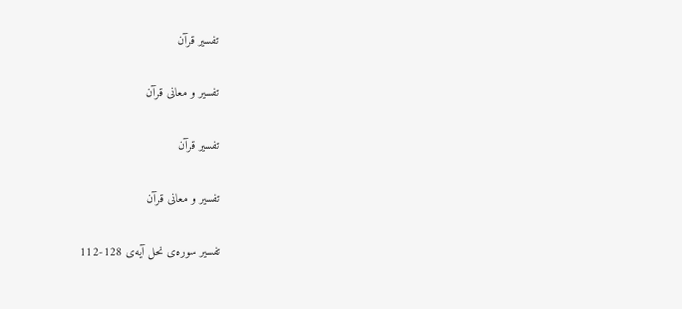تفسیر قرآن

تفسیر و معانی قرآن

تفسیر قرآن

تفسیر و معانی قرآن

تفسیر سوره‌ی نحل آیه‌ی 128-112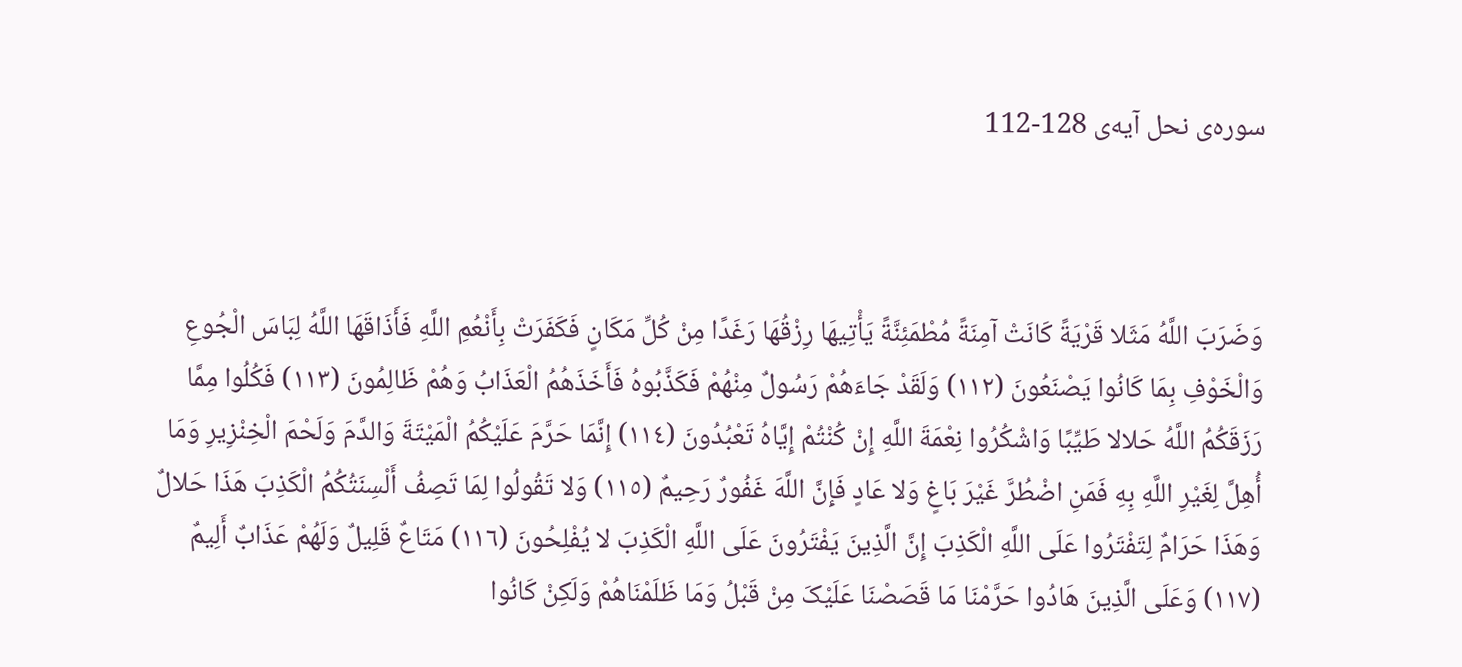سوره‌ی نحل آیه‌ی 128-112



وَضَرَبَ اللَّهُ مَثَلا قَرْیَةً کَانَتْ آمِنَةً مُطْمَئِنَّةً یَأْتِیهَا رِزْقُهَا رَغَدًا مِنْ کُلِّ مَکَانٍ فَکَفَرَتْ بِأَنْعُمِ اللَّهِ فَأَذَاقَهَا اللَّهُ لِبَاسَ الْجُوعِ وَالْخَوْفِ بِمَا کَانُوا یَصْنَعُونَ (١١٢) وَلَقَدْ جَاءَهُمْ رَسُولٌ مِنْهُمْ فَکَذَّبُوهُ فَأَخَذَهُمُ الْعَذَابُ وَهُمْ ظَالِمُونَ (١١٣) فَکُلُوا مِمَّا رَزَقَکُمُ اللَّهُ حَلالا طَیِّبًا وَاشْکُرُوا نِعْمَةَ اللَّهِ إِنْ کُنْتُمْ إِیَّاهُ تَعْبُدُونَ (١١٤) إِنَّمَا حَرَّمَ عَلَیْکُمُ الْمَیْتَةَ وَالدَّمَ وَلَحْمَ الْخِنْزِیرِ وَمَا أُهِلَّ لِغَیْرِ اللَّهِ بِهِ فَمَنِ اضْطُرَّ غَیْرَ بَاغٍ وَلا عَادٍ فَإِنَّ اللَّهَ غَفُورٌ رَحِیمٌ (١١٥) وَلا تَقُولُوا لِمَا تَصِفُ أَلْسِنَتُکُمُ الْکَذِبَ هَذَا حَلالٌ وَهَذَا حَرَامٌ لِتَفْتَرُوا عَلَى اللَّهِ الْکَذِبَ إِنَّ الَّذِینَ یَفْتَرُونَ عَلَى اللَّهِ الْکَذِبَ لا یُفْلِحُونَ (١١٦) مَتَاعٌ قَلِیلٌ وَلَهُمْ عَذَابٌ أَلِیمٌ (١١٧) وَعَلَى الَّذِینَ هَادُوا حَرَّمْنَا مَا قَصَصْنَا عَلَیْکَ مِنْ قَبْلُ وَمَا ظَلَمْنَاهُمْ وَلَکِنْ کَانُوا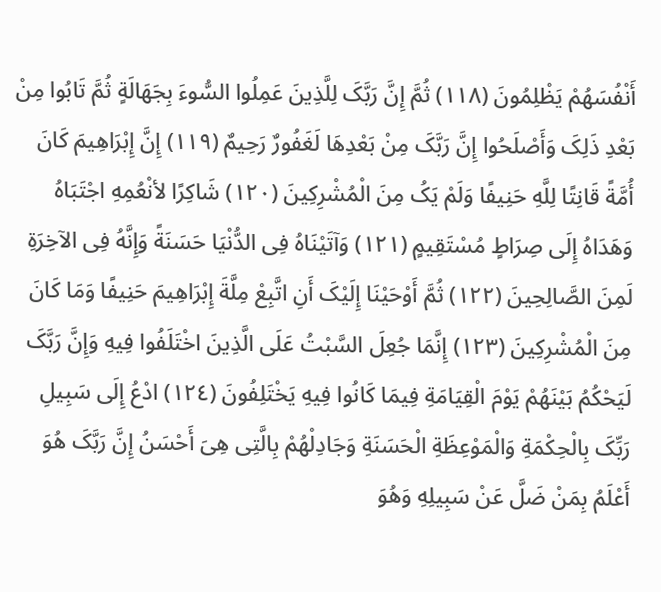أَنْفُسَهُمْ یَظْلِمُونَ (١١٨) ثُمَّ إِنَّ رَبَّکَ لِلَّذِینَ عَمِلُوا السُّوءَ بِجَهَالَةٍ ثُمَّ تَابُوا مِنْ بَعْدِ ذَلِکَ وَأَصْلَحُوا إِنَّ رَبَّکَ مِنْ بَعْدِهَا لَغَفُورٌ رَحِیمٌ (١١٩) إِنَّ إِبْرَاهِیمَ کَانَ أُمَّةً قَانِتًا لِلَّهِ حَنِیفًا وَلَمْ یَکُ مِنَ الْمُشْرِکِینَ (١٢٠) شَاکِرًا لأنْعُمِهِ اجْتَبَاهُ وَهَدَاهُ إِلَى صِرَاطٍ مُسْتَقِیمٍ (١٢١) وَآتَیْنَاهُ فِی الدُّنْیَا حَسَنَةً وَإِنَّهُ فِی الآخِرَةِ لَمِنَ الصَّالِحِینَ (١٢٢) ثُمَّ أَوْحَیْنَا إِلَیْکَ أَنِ اتَّبِعْ مِلَّةَ إِبْرَاهِیمَ حَنِیفًا وَمَا کَانَ مِنَ الْمُشْرِکِینَ (١٢٣) إِنَّمَا جُعِلَ السَّبْتُ عَلَى الَّذِینَ اخْتَلَفُوا فِیهِ وَإِنَّ رَبَّکَ لَیَحْکُمُ بَیْنَهُمْ یَوْمَ الْقِیَامَةِ فِیمَا کَانُوا فِیهِ یَخْتَلِفُونَ (١٢٤) ادْعُ إِلَى سَبِیلِ رَبِّکَ بِالْحِکْمَةِ وَالْمَوْعِظَةِ الْحَسَنَةِ وَجَادِلْهُمْ بِالَّتِی هِیَ أَحْسَنُ إِنَّ رَبَّکَ هُوَ أَعْلَمُ بِمَنْ ضَلَّ عَنْ سَبِیلِهِ وَهُوَ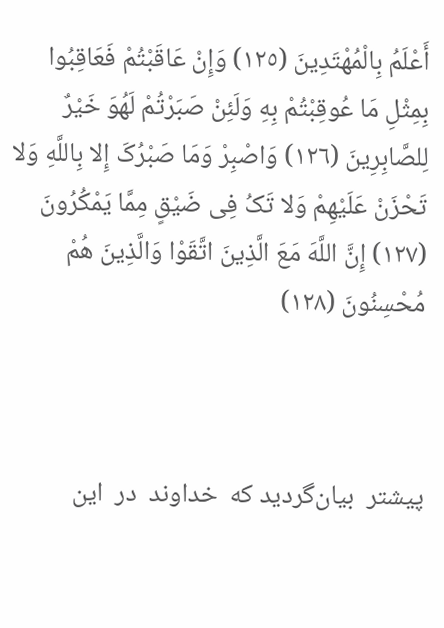أَعْلَمُ بِالْمُهْتَدِینَ (١٢٥) وَإِنْ عَاقَبْتُمْ فَعَاقِبُوا بِمِثْلِ مَا عُوقِبْتُمْ بِهِ وَلَئِنْ صَبَرْتُمْ لَهُوَ خَیْرٌ لِلصَّابِرِینَ (١٢٦) وَاصْبِرْ وَمَا صَبْرُکَ إِلا بِاللَّهِ وَلا تَحْزَنْ عَلَیْهِمْ وَلا تَکُ فِی ضَیْقٍ مِمَّا یَمْکُرُونَ (١٢٧) إِنَّ اللَّهَ مَعَ الَّذِینَ اتَّقَوْا وَالَّذِینَ هُمْ مُحْسِنُونَ (١٢٨)



پیشتر  بیان‌گردید که  خداوند  در  این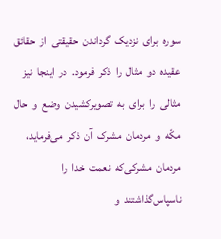سوره  برای  نزدیک  گرداندن  حقیقتی  از  حقائق  عقیده  دو  مثال  را  ذکر  فرمود.  در  اینجا  نیز  مثالی  را  برای  به  تصویرکشیدن  وضع  و  حال  مکّه  و  مردمان  مشرک  آن  ذکر  می‌فرماید،  مردمان  مشرکی‌که  نعمت  خدا  را  ناسپاس‌گذاشتند  و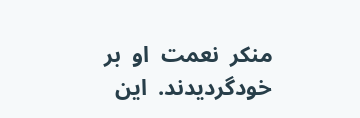منکر  نعمت  او  بر  خودگردیدند.  این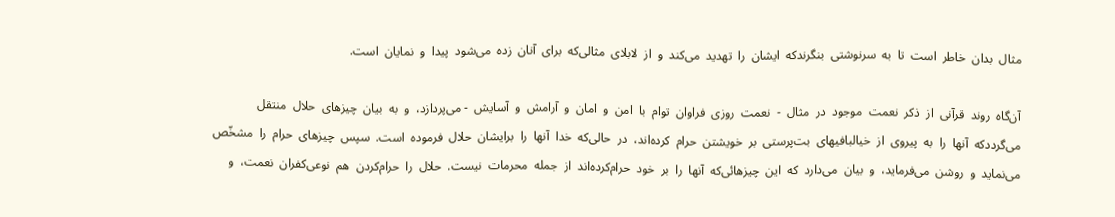مثال  بدان  خاطر  است  تا  به  سرنوشتی  بنگرندکه  ایشان  را  تهدید  می‌کند  و  از  لابلای  مثالی‌که  برای  آنان  زده  می‌شود  پیدا  و  نمایان  است‌.

آن‌گاه  روند  قرآنی  از  ذکر  نعمت  موجود  در  مثال  -  نعمت  روزی  فراوان  توام  با  امن  و  امان  و  آرامش  و  آسایش  - می‌پردازد،  و  به  بیان  چیزهای  حلال  منتقل  می‌گرددکه  آنها  را  به  پیروی  از  خیالبافیهای  بت‌پرستی  بر  خویشتن  حرام  کرده‌اند،  در  حالی‌که  خدا  آنها  را  برایشان  حلال  فرموده  است‌.  سپس  چیزهای  حرام  را  مشخّص  می‌نماید  و  روشن  می‌فرماید،  و  بیان  می‌دارد  که  این  چیزهائی‌که  آنها  را  بر  خود  حرام‌کرده‌اند  از  جمله  محرمات  نیست‌.  حلال  را  حرام‌کردن  هم  نوعی‌کفران  نعمت‌،  و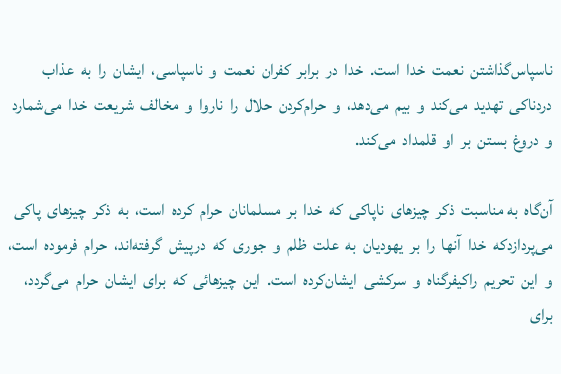ناسپاس‌گذاشتن  نعمت  خدا  است‌.  خدا  در  برابر  کفران  نعمت  و  ناسپاسی‌،  ایشان  را  به  عذاب  دردناکی  تهدید  می‌کند  و  بیم  می‌دهد،  و  حرام‌کردن  حلال  را  ناروا  و  مخالف  شریعت  خدا  می‌شمارد  و  دروغ  بستن  بر  او  قلمداد  می‌کند.

آن‌گاه  به مناسبت  ذکر  چیزهای  ناپاکی  که  خدا  بر  مسلمانان  حرام  کرده  است‌،  به  ذکر  چیزهای  پاکی  می‌پردازدکه  خدا  آنها  را  بر  یهودیان  به  علت  ظلم  و  جوری  که  درپیش  گرفته‌اند،  حرام  فرموده  است‌،  و  این  تحریم  راکیفرگناه  و  سرکشی  ایشان‌کرده  است‌.  این  چیزهائی  که  برای  ایشان  حرام  می‌گردد،  برای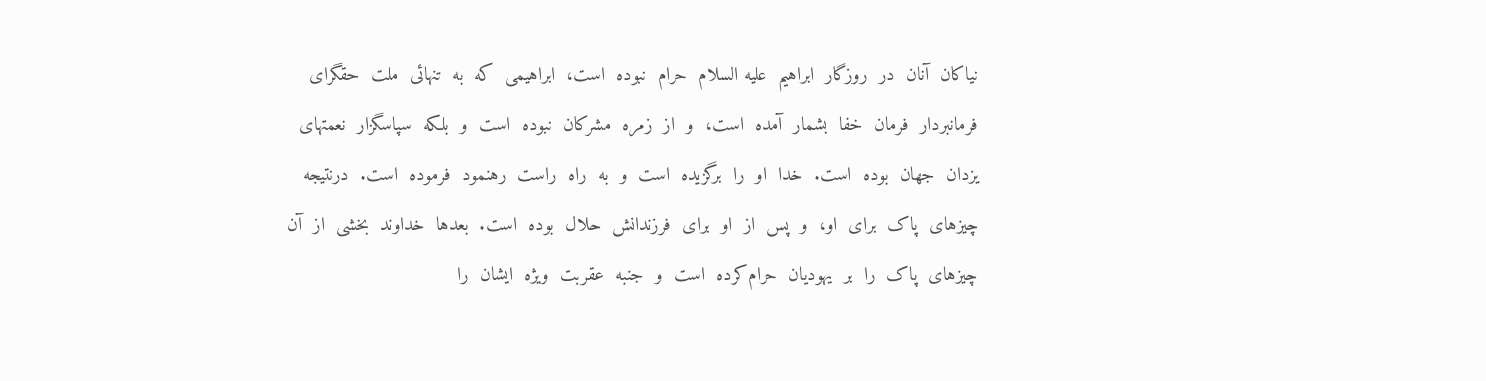نیاکان  آنان  در  روزگار  ابراهیم  علیه السلام  حرام  نبوده  است‌،  ابراهیمی  که  به  تنهائی  ملت  حقگرای  فرمانبردار  فرمان  خفا  بشمار  آمده  است‌،  و  از  زمره  مشرکان  نبو‌ده  است  و  بلکه  سپاسگزار  نعمتهای  یزدان  جهان  بوده  است‌.  خدا  او  را  برگزیده  است  و  به  راه  راست  رهنمود  فرموده  است‌.  درنتیجه  چیزهای  پاک  برای  او،  و  پس  از  او  برای  فرزندانش  حلال  بوده  است‌.  بعدها  خداوند  بخشی  از  آن  چیزهای  پاک  را  بر  یهودیان  حرام‌کرده  است  و  جنبه  عقربت  ویژه  ایشان  را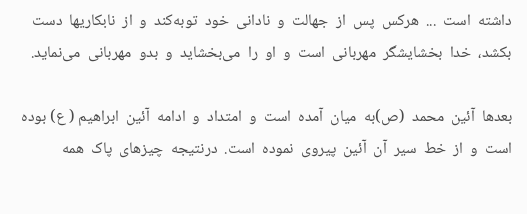داشته  است  ...  هرکس  پس  از  جهالت  و  نادانی  خود  توبه‌کند  و  از  نابکاریها  دست  بکشد،  خدا  بخشایشگر  مهربانی  است  و  او  را  می‌بخشاید  و  بدو  مهربانی  می‌نماید.

بعدها  آئین  محمد  (ص)به  میان  آمده  است  و  امتداد  و  ادامه  آئین  ابراهیم ( ع) بوده  است  و  از  خط  سیر  آن  آئین  پیروی  نموده  است‌.  درنتیجه  چیزهای  پاک  همه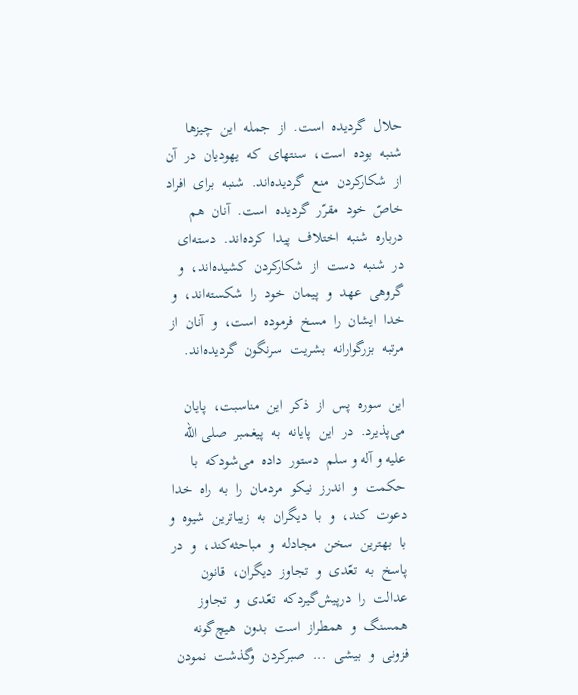حلال  گردیده  است‌.  از  جمله  این  چیزها  شنبه  بوده  است‌،  سنتهای  که  یهودیان  در  آن  از  شکارکردن  منع  گردیده‌اند.  شنبه  برای  افراد  خاصّ  خود  مقرّر  گردیده  است‌.  آنان  هم  درباره  شنبه  اختلاف  پیدا  کرده‌اند.  دسته‌ای  در  شنبه  دست  از  شکارکردن  کشیده‌اند،  و  گروهی  عهد  و  پیمان  خود  را  شکسته‌اند،  و  خدا  ایشان  را  مسخ  فرموده  است‌،  و  آنان  از  مرتبه  بزرگوارانه  بشریت  سرنگون  گردیده‌اند.

این  سوره  پس  از  ذکر  این  مناسبت‌،  پایان  می‌پذیرد.  در  این  پایانه  به  پیغمبر  صلی الله علیه و آله و سلم  دستور  داده  می‌شودکه  با  حکمت  و  اندرز  نیکو  مردمان  را  به  راه  خدا  دعوت  ‌کند،  و  با  دیگران  به  زیباترین  شیوه  و  با  بهترین  سخن  مجادله  و  مباحثه‌کند،  و  در  پاسخ  به  تعّدی  و  تجاوز  دیگر‌ان‌،  قانون  عدالت  را  درپیش‌گیردکه  تعّدی  و  تجاوز  همسنگ  و  همطراز  است  بدون  هیچ‌گونه  فزونی  و  بیشی  ...  صبرکردن  وگذشت  نمودن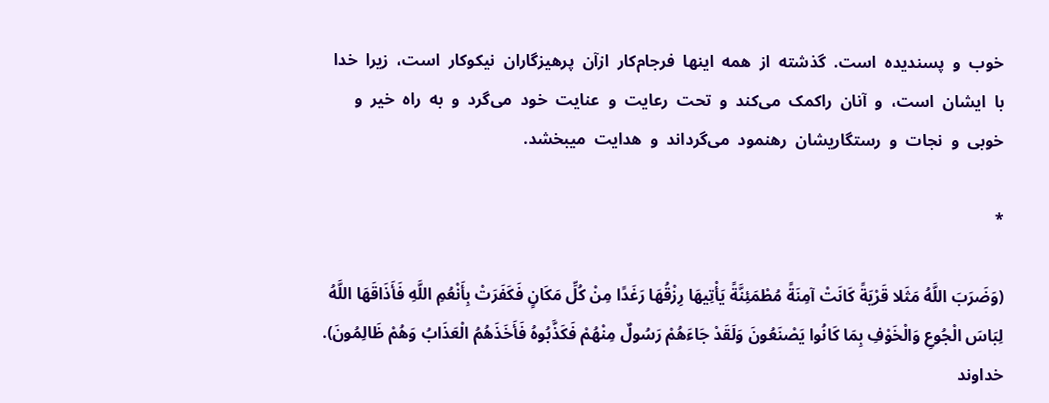خوب  و  پسندیده  است‌.  گذشته  از  همه  اینها  فرجام‌کار  ازآن  پرهیزگاران  نیکو‌کار  است‌،  زیرا  خدا  با  ایشان  است‌،  و  آنان  راکمک  می‌کند  و  تحت  رعایت  و  عنایت  خود  می‌گرد  و  به  راه  خیر  و  خوبی  و  نجات  و  رستگاریشان  رهنمود  می‌گرداند  و  هدایت  میبخشد.

*

(وَضَرَبَ اللَّهُ مَثَلا قَرْیَةً کَانَتْ آمِنَةً مُطْمَئِنَّةً یَأْتِیهَا رِزْقُهَا رَغَدًا مِنْ کُلِّ مَکَانٍ فَکَفَرَتْ بِأَنْعُمِ اللَّهِ فَأَذَاقَهَا اللَّهُ لِبَاسَ الْجُوعِ وَالْخَوْفِ بِمَا کَانُوا یَصْنَعُونَ وَلَقَدْ جَاءَهُمْ رَسُولٌ مِنْهُمْ فَکَذَّبُوهُ فَأَخَذَهُمُ الْعَذَابُ وَهُمْ ظَالِمُونَ).   خداوند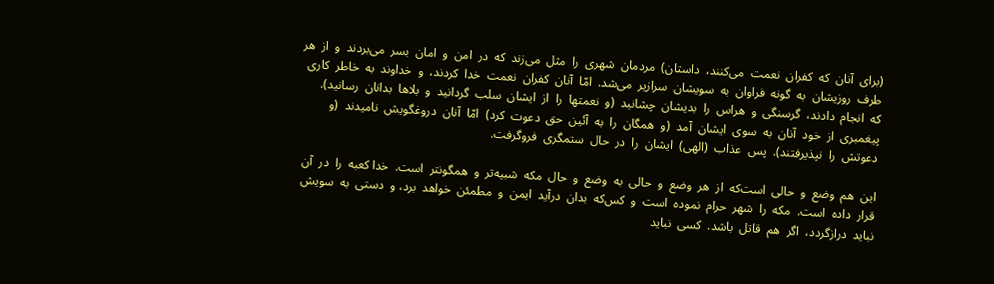(برای  آنان  که  کفران  نعمت  می‌کنند،  داستان‌)  مردمان  شهری  را  مثل  می‌زند  که  در  امن  و  امان  بسر  می‌بردند  و  از  هر  طرف  روزیشان  به  گونه  فراوان  به  سویشان  سرازیر  می‌شد.  امّا  آنان  کفران  نعمت  خدا  کردند،  و  خداوند  به  خاطر  کاری  که  انجام  دادند،  گرسنگی  و  هراس  را  بدیشان  چشانید  (و  نعمتها  را  از  ایشان  سلب  گردانید  و  بلاها  بدانان  رسانید).  پیغمبری  از  خود  آنان  به  سوی  ایشان  آمد  (و  همگان  را  به  آئین  حق  دعوت  کرد)  امّا  آنان  دروغگویش  نامیدند  (و  دعوتش  را  نپذیرفتند).  پس  عذاب  (الهی‌)  ایشان  را  در  حال  ستمگری  فروگرفت.

این  هم  وضع  و  حالی  است‌که  از  هر  وضع  و  حالی  به  وضع  و  حال  مکه  شبیه‌تر  و  همگونتر  است‌.  خدا کعبه  را  در  آن  قرار  داده  است‌.  مکه  را  شهر  حرام  نموده  است  و  کس‌که  بدان  درآید  ایمن  و  مطمئن  خواهد  برد، و  دستی  به  سویش  نباید  درازگردد،  اگر  هم  قاتل  باشد.  کسی  نباید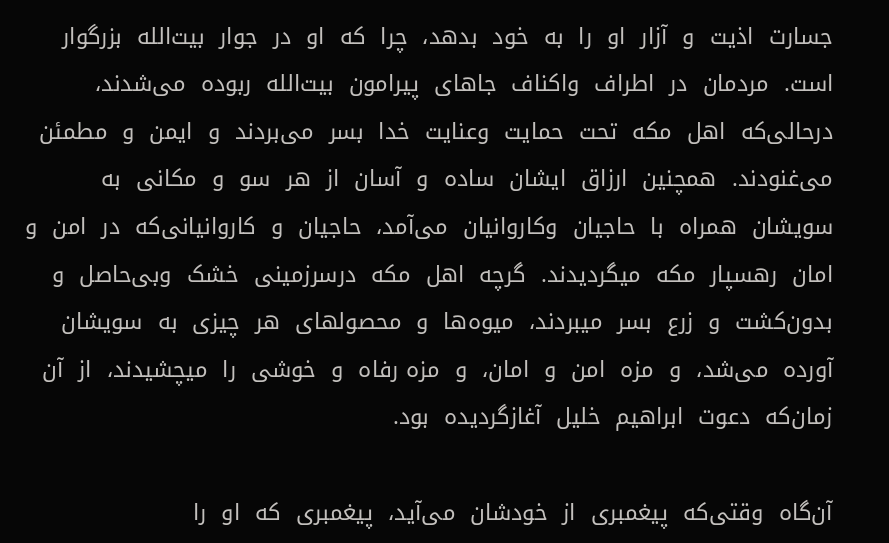جسارت  اذیت  و  آزار  او  را  به  خود  بدهد،  چرا  که  او  در  جوار  بیت‌الله  بزرگو‌ار  است‌.  مردمان  در  اطراف  واکناف  جاهای  پیرامون  بیت‌الله  ربوده  می‌شدند،  درحالی‌که  اهل  مکه  تحت  حمایت  وعنایت  خدا  بسر  می‌بردند  و  ایمن  و  مطمئن  می‌غنودند.  همچنین  ارزاق  ایشان  ساده  و  آسان  از  هر  سو  و  مکانی  به  سویشان  همراه  با  حاجیان  وکاروانیان  می‌آمد،  حاجیان  و  کاروانیانی‌که  در  امن  و  امان  رهسپار  مکه  میگر‌دیدند.  گرچه  اهل  مکه  درسرزمینی  خشک  وبی‌حاصل  و  بدون‌کشت  و  زرع  بسر  میبردند،  میوه‌ها  و  محصولهای  هر  چیزی  به  سویشان  آورده  می‌شد،  و  مزه  امن  و  امان‌،  و  مزه رفاه  و  خوشی  را  میچشیدند،  از  آن  زمان‌که  دعوت  ابراهیم  خلیل  آغازگردیده  بود.

آن‌گاه  وقتی‌که  پیغمبری  از  خودشان  می‌آید،  پیغمبری  که  او  را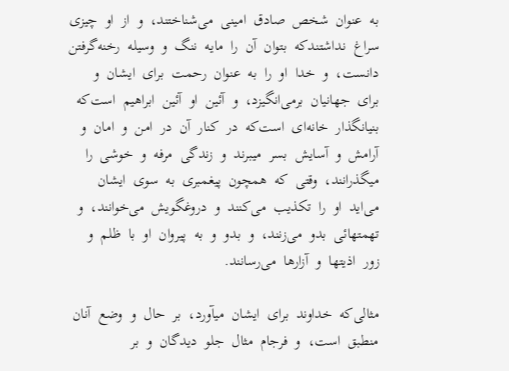به  عنوان  شخص  صادق  امینی  می‌شناختند،  و  از  او  چیزی  سراغ  نداشتندکه  بتوان  آن  را  مایه  ننگ  و  وسیله  رخنه‌گرفتن  دانست‌،  و  خدا  او  را  به  عنوان  رحمت  برای  ایشان  و  برای  جهانیان  برمی‌انگیزد،  و  آئین  او  آئین  ابراهیم  است‌که  بنیانگذار  خانه‌ای  است‌که  در  کنار  آن  در  امن  و  امان  و  آرامش  و  آسایش  بسر  میبرند  و  زندگی  مرفه  و  خوشی  را  میگذرانند،  وقتی  که  همچون  پیغمبری  به  سوی  ایشان  می‌اید  او  را  تکذیب  می‌کنند  و  دروغگو‌یش  می‌خوانند،  و  تهمتهائی  بدو  می‌زنند،  و  بدو  و  به  پیروان  او  با  ظلم  و  زور  اذیتها  و  آزارها  می‌رسانند.

مثالی‌که  خداوند  برای  ایشان  میآ‌ورد،  بر  حال  و  وضع  آنان  منطبق  است‌،  و  فرجام  مثال  جلو  دیدگان  و  بر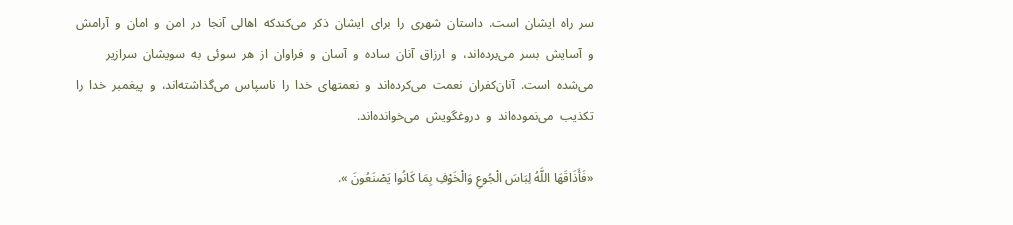سر  راه  ایشان  است‌.  د‌استان  شهری  را  برای  ایشان  ذکر  می‌کندکه  اهالی  آنجا  در  امن  و  امان  و  آرامش  و  آسایش  بسر  می‌برده‌اند،  و  ارزاق  آنان  ساده  و  آسان  و  فراوان  از  هر  سوئی  به  سویشان  سرازیر  می‌شده  است‌.  آنان‌کفران  نعمت  می‌کرده‌اند  و  نعمتهای  خدا  را  ناسپاس  می‌گذاشته‌اند،  و  پیغمبر  خدا  را  تکذیب  می‌نموده‌اند  و  دروغگویش  می‌خوانده‌اند.

«فَأَذَاقَهَا اللَّهُ لِبَاسَ الْجُوعِ وَالْخَوْفِ بِمَا کَانُوا یَصْنَعُونَ ».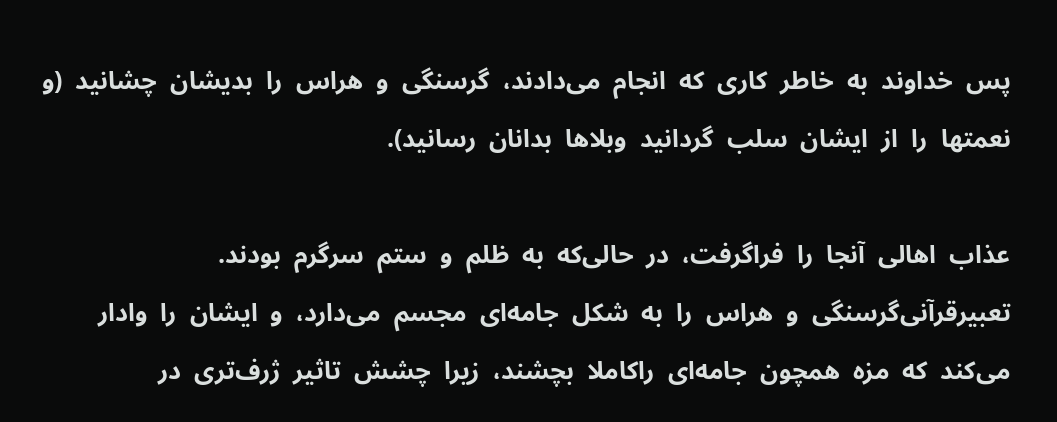پس  خداوند  به  خاطر  کاری  که  انجام  می‌دادند،  گرسنگی  و  هراس  را  بدیشان  چشانید  (و  نعمتها  را  از  ایشان  سلب  گردانید  وبلاها  بدانان  رسانید).

عذاب  اهالی  آنجا  را  فراگرفت،  در  حالی‌که  به  ظلم  و  ستم  سرگرم  بودند.  تعبیرقرآنی‌گرسنگی  و  هراس  را  به  شکل  جامه‌ای  مجسم  می‌دارد،  و  ایشان  را  وادار  می‌کند  که  مزه  همچون  جامه‌ای  راکاملا  بچشند،  زیرا  چشش  تاثیر  ژرف‌تری  در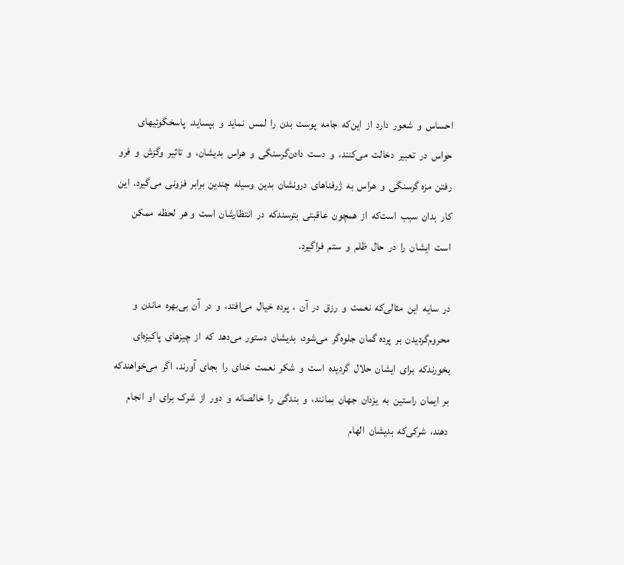احساس  و  شعور  دارد  از  این‌که  جامه  پوست  بدن  را  لمس  نماید  و  بپساید.  پاسخگوئیهای  حواس  در  تعبیر  دخالت  می‌کنند،  و  دست  دادن‌گرسنگی  و  هراس  بدیشان،  و  تاثیر  وگزش  و  فرو  رفتن  مزه ‌گرسنگی  و  هراس  به  ژرفناهای  درونشان  بدین  وسیله  چندین  برابر  فزونی  می‌گیرد.  این  کار  بدان  سبب  است‌که  از  همچون  عاقبتی  بترسندکه  در  انتظارشان  است  و هر  لحظه  ممکن  است  ایشان  را  در  حال  ظلم  و  ستم  فراگیرد.

در  سایه  این  مثالی‌که  نعمت  و  رزق  در  آن  ،  پرده  خیال  می‌افتد،  و  در  آن  بی‌بهره  ماندن  و  محروم‌گردیدن  بر  پرده‌ گمان  جلوه‌گر  می‌شود،  بدیشان  دستور  می‌دهد  که  از  چیزهای  پاکیزه‌ای  بخورندکه  برای  ایشان  حلال  گردیده  است  و  شکر  نعمت  خدای  را  بجای  آورند،  اگر  می‌خواهندکه  بر  ایمان  راستین  به  یزدان  جهان  بمانند،  و  بندگی  را  خالصانه  و  دور  از  شرک  برای  او  انجام  دهند،  شرکی‌که  بدیشان  الهام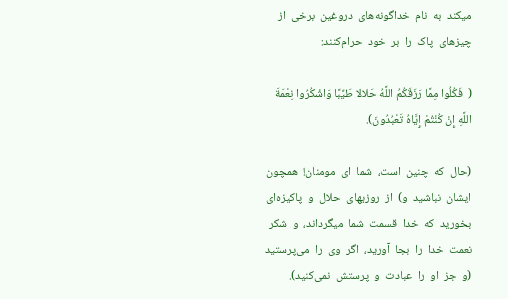میکند  به  نام  خداگونه‌های  دروغین  برخی  از  چیزهای  پاک  را  بر  خود  حرام‌کنند:

(  فَکُلُوا مِمَّا رَزَقَکُمُ اللَّهُ حَلالا طَیِّبًا وَاشْکُرُوا نِعْمَةَ اللَّهِ إِنْ کُنْتُمْ إِیَّاهُ تَعْبُدُونَ).

(حال  که  چنین  است‌،  شما  ای  مومنان‌!  همچون  ایشان  نباشید  و)  از  روزیهای  حلال  و  پاکیزه‌ای  بخورید  که  خدا  قسمت  شما  میگرداند،  و  شکر  نعمت  خدا  را  بجا  آورید،  اگر  وی  را  می‌پرستید  (و  جز  او  را  عبادت  و  پرستش  نمی‌کنید).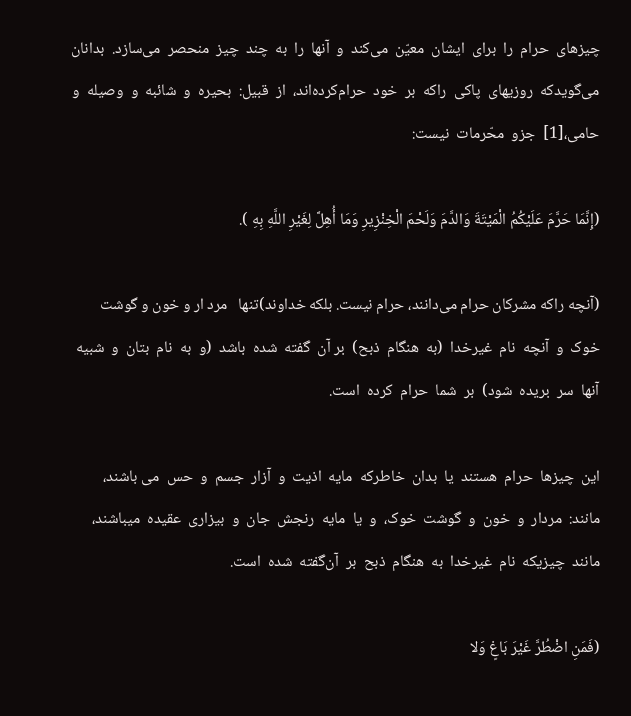چیزهای  حرام  را  برای  ایشان  معیّن  می‌کند  و  آنها  را  به  چند  چیز  منحصر  می‌سازد.  بدانان  می‌گویدکه  روزیهای  پاکی  راکه  بر  خود  حرام‌کرده‌اند،  از  قبیل‌:  بحیره  و  شائبه  و  وصیله  و  حامی‌،[1]  جزو  محّرمات  نیست‌:

(إِنَّمَا حَرَّمَ عَلَیْکُمُ الْمَیْتَةَ وَالدَّمَ وَلَحْمَ الْخِنْزِیرِ وَمَا أُهِلَّ لِغَیْرِ اللَّهِ بِهِ ).

(آنچه راکه مشرکان حرام می‌دانند، حرام نیست‌. بلکه خد‌اوند)تنها   مرد ار و خون و گوشت خوک  و  آنچه  نام  غیرخدا  (به  هنگام  ذبح‌)  بر آن  گفته  شده  باشد  (و  به  نام  بتان  و  شبیه  آنها  سر  بریده  شود)  بر  شما  حرام  کرده  است‌.

این  چیزها  حرام  هستند  یا  بدان  خاطرکه  مایه  اذیت  و  آزار  جسم  و  حس  می باشند،  مانند:  مردار  و  خون  و  گو‌شت  خوک‌،  و  یا  مایه  رنجش  جان  و  بیزاری  عقیده  میباشند،  مانند  چیزیکه  نام  غیرخدا  به  هنگام  ذبح  بر  آن‌گفته  شده  است‌.

(فَمَنِ اضْطُرَّ غَیْرَ بَاغٍ وَلا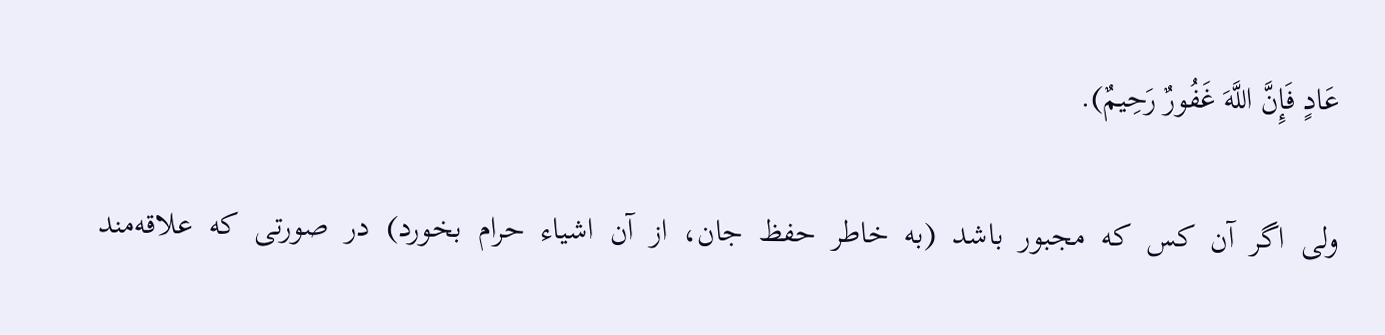عَادٍ فَإِنَّ اللَّهَ غَفُورٌ رَحِیمٌ).

ولی  اگر  آن  کس  که  مجبور  باشد  (به  خاطر  حفظ  جان‌،  از  آن  اشیاء  حرام  بخورد)  در  صورتی  که  علاقه‌مند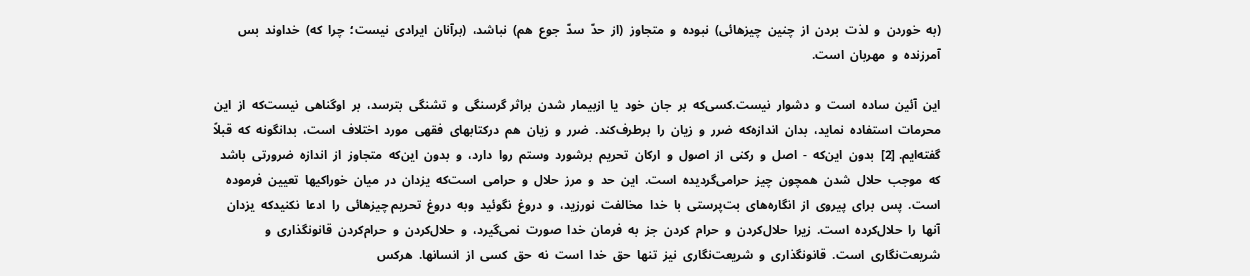(به  خوردن  و  لذت  بردن  از  چنین  چیزهائی‌)  نبوده  و  متجاوز  (از  حدّ  سدّ  جوع  هم‌)  نباشد،  (برآنان  ایرادی  نیست‌؛  چرا  که‌)  خداوند  بس  آمرزنده  و  مهربان  است‌.

این  آئین  ساده  است  و  دشوار  نیست‌.کسی‌که  بر  جان  خود  یا  ازبیمار  شدن  براثر گرسنگی  و  تشنگی  بترسد،  بر  اوگناهی  نیست‌که  از  این  محرمات  استفاده  نماید،  بدان  اندازه‌که  ضرر  و  زیان  را  برطرف‌کند.  ضرر  و  زیان  هم  درکتابهای  فقهی  مورد  اختلاف  است‌،  بدانگونه  که  قبلاً  گفته‌ایم‌. [2]  بدون  این‌که  -  اصل  و  رکنی  از  اصول  و  ارکان  تحریم  برشورد  وستم  روا  دارد،  و  بدون  این‌که  متجاوز  از  اندازه  ضرورتی  باشد  که  موجب  حلال  شدن  همچو‌ن  چیز  حرامی‌گردیده  است‌.  این  حد  و  مرز  حلال  و  حرامی  است‌که  یزدان  در  میان  خوراکیها  تعیین  فرموده  است‌.  پس  برای  پیروی  از  انگاره‌های  بت‌پرستی  با  خدا  مخالفت  نورزید،  و  دروغ  نگوئید  وبه  دروغ  تحریم چیزهائی  را  ادعا  نکنیدکه  یزدان  آنها  را  حلال‌کرده  است‌.  زیرا  حلال‌کردن  و  حرام  کردن  جز  به  فرمان  خدا  صورت  نمی‌گیرد،  و  حلال‌کردن  و  حرام‌کردن  قانونگذاری  و  شریعت‌نگاری  است‌.  قانونگذاری  و  شریعت‌نگاری  نیز  تنها  حق  خدا  است  نه  حق  کسی  از  انسانها.  هرکس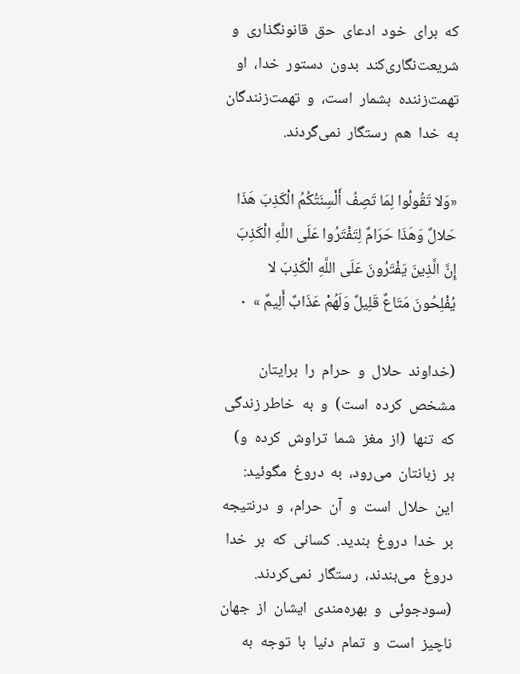که  برای  خود  ادعای  حق  قانونگذاری  و  شریعت‌نگاری‌کند  بدون  دستور  خدا،  او  تهمت‌زننده  بشمار  است‌،  و  تهمت‌زنندگان  به  خدا  هم  رستگار  نمی‌گردند.

«وَلا تَقُولُوا لِمَا تَصِفُ أَلْسِنَتُکُمُ الْکَذِبَ هَذَا حَلالٌ وَهَذَا حَرَامٌ لِتَفْتَرُوا عَلَى اللَّهِ الْکَذِبَ إِنَّ الَّذِینَ یَفْتَرُونَ عَلَى اللَّهِ الْکَذِبَ لا یُفْلِحُونَ مَتَاعٌ قَلِیلٌ وَلَهُمْ عَذَابٌ أَلِیمٌ »  ٠

(خداوند  حلال  و  حرام  را  برایتان  مشخص  کرده  است‌)  و  به  خاطر زندگی  که  تنها  (از  مغز  شما  تراوش  کرده  و)  بر  زبانتان  می‌رود،  به  دروغ  مگوئید:  این  حلال  است  و  آن  حرام‌،  و  درنتیجه  بر  خدا  دروغ  بندید.  کسانی  که  بر  خدا  دروغ  می‌بندند،  رستگار  نمی‌کردند.  (سودجوئی  و  بهره‌مندی  ایشان  از  جهان  ناچیز  است  و  تمام  دنیا  با  توجه  به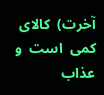آخرت‌)  کالای  کمی  است  و  عذاب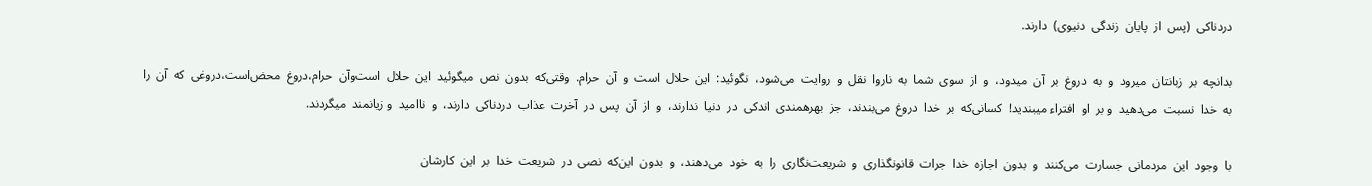دردناکی  (پس  از  پایان  زندگی  دنیوی‌)  دارند.

بدانچه  بر  زبانتان  میرود  و  به  دروغ  بر  آن  میدود،  و  از  سوی  شما  به  ناروا  نقل  و  روایت  می‌شود،  نگوئید:  این  حلال  است  و  آن  حرام‌.  وقتی‌که  بدون  نص  میگوئید  این  حلال  است‌وآن  حرام‌،‌دروغ  محض‌است‌،‌دروغی  که  آن  را  به  خدا  نسبت  می‌دهید  و بر  او  افتراء میبندید!  کسانی‌که  بر  خدا  دروغ  می‌بندند،  جز  بهرهمندی  اندکی  در  دنیا  ندارند،  و  از  آن  پس  در  آخرت  عذاب  دردناکی  دارند،  و  ناامید  و زیانمند  میگردند.

با  وجود  این  مردمانی  جسارت  می‌کنند  و  بدون  اجازه  خدا  جرات  قانونگذاری  و  شریعت‌نگاری  را  به  خود  می‌دهند،  و  بدون  این‌که  نصی  در  شریعت  خدا  بر  این  کارشان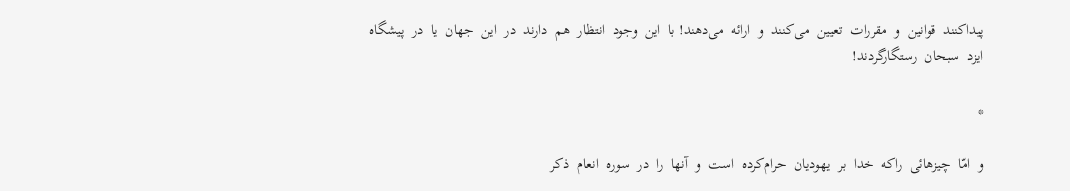پیداکنند  قوانین  و  مقررات  تعیین  می‌کنند  و  ارائه  می‌دهند! با  این  وجود  انتظار  هم  دارند  در  این  جهان  یا  در  پیشگاه  ایزد  سبحان  رستگارگردند!

*

و  امّا  چیزهائی  راکه  خدا  بر  یهود‌یان  حرام‌کرده  است  و  آنها  را  در  سوره  انعام  ذکر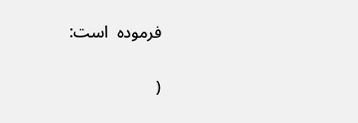فرموده  است‌:

(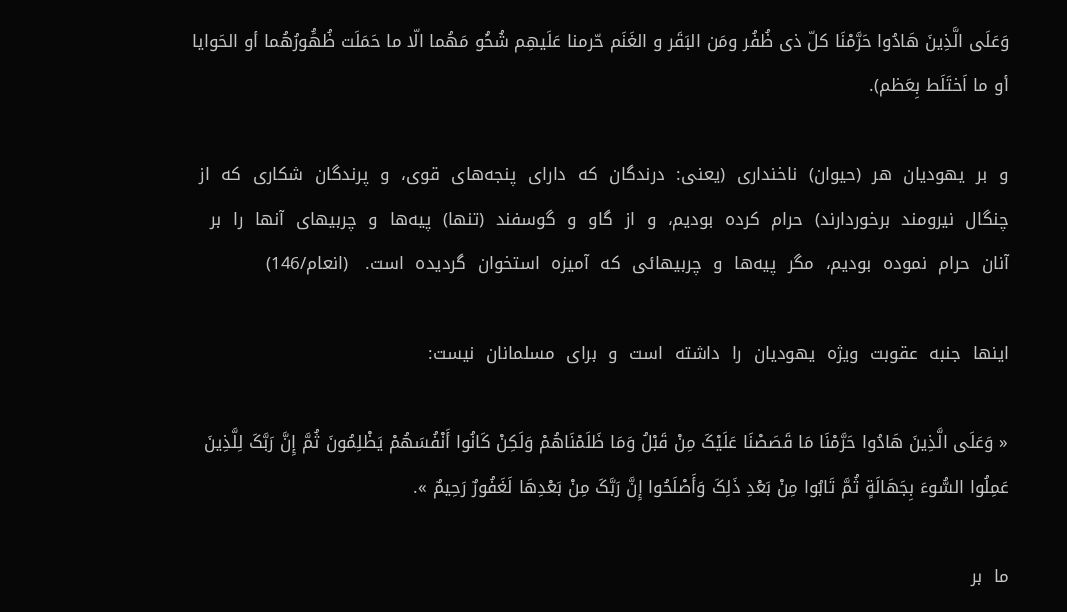وَعَلَى الَّذِینَ هَادُوا حَرَّمْنَا کلّ ذی ظُفُر ومَن البَقَر و الغَنَم حّرمنا عَلَیهِم شُحَُو مَهُما الّا ما حَمَلَت ظُهَُورُهُما أو الحَوایا أو ما اَختَلَط بِعَظم).

و  بر  یهودیان  هر  (حیوان‌)  ناخنداری  (یعنی‌:  درندگان  که  دارای  پنجه‌های  قوی‌،  و  پرندگان  شکاری  که  از  چنگال  نیرومند  برخوردارند)  حرام  کرده  بودیم‌،  و  از  گاو  و  گوسفند  (تنها)  پیه‌ها  و  چربیهای  آنها  را  بر  آنان  حرام  نموده  بودیم‌،  مگر  پیه‌ها  و  چربیهائی  که  آمیزه  استخوان  گردیده  است‌.   (انعام‌/146)

اینها  جنبه  عقوبت  ویژه  یهودیان  را  داشته  است  و  برای  مسلمانان  نیست‌:

« وَعَلَى الَّذِینَ هَادُوا حَرَّمْنَا مَا قَصَصْنَا عَلَیْکَ مِنْ قَبْلُ وَمَا ظَلَمْنَاهُمْ وَلَکِنْ کَانُوا أَنْفُسَهُمْ یَظْلِمُونَ ثُمَّ إِنَّ رَبَّکَ لِلَّذِینَ عَمِلُوا السُّوءَ بِجَهَالَةٍ ثُمَّ تَابُوا مِنْ بَعْدِ ذَلِکَ وَأَصْلَحُوا إِنَّ رَبَّکَ مِنْ بَعْدِهَا لَغَفُورٌ رَحِیمٌ ».

ما  بر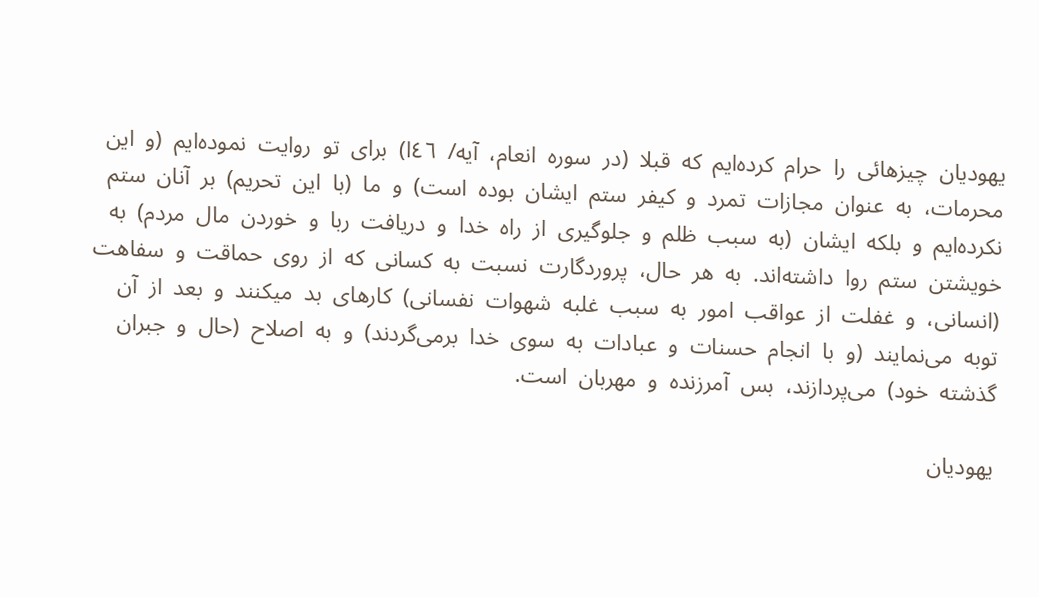یهودیان  چیزهائی  را  حرام  کرده‌ایم  که  قبلا  (در  سوره  انعام‌،  آیه/  ٤٦ا)  برای  تو  روایت  نموده‌ایم  (و  این  محرمات‌،  به  عنوان  مجازات  تمرد  و  کیفر  ستم  ایشان  بوده  است‌)  و  ما  (با  این  تحریم‌)  بر  آنان  ستم  نکرده‌ایم  و  بلکه  ایشان  (به  سبب  ظلم  و  جلوگیری  از  راه  خدا  و  دریافت  ربا  و  خوردن  مال  مردم‌)  به  خویشتن  ستم  روا  داشته‌اند.  به  هر  حال‌،  پروردگارت  نسبت  به  کسانی  که  از  روی  حماقت  و  سفاهت  (انسانی‌،  و  غفلت  از  عواقب  امور  به  سبب  غلبه  شهوات  نفسانی‌)  کارهای  بد  میکنند  و  بعد  از  آن  توبه  می‌نمایند  (و  با  انجام  حسنات  و  عبادات  به  سوی  خدا  برمی‌گردند)  و  به  اصلاح  (حال  و  جبران  گذشته  خود)  می‌پردازند،  بس  آمرزنده  و  مهربان  است‌.

یهودیان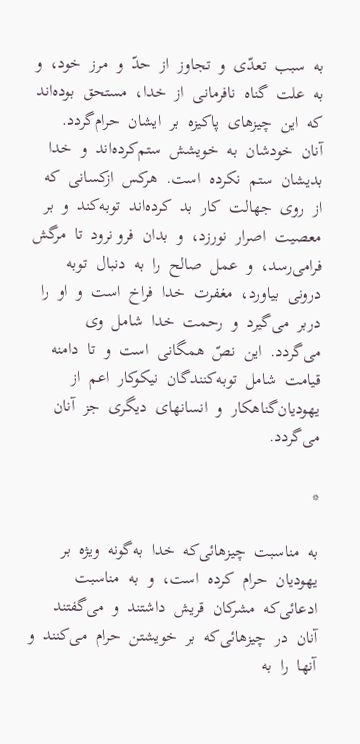به  سبب  تعدّی  و  تجاوز  از  حدّ  و  مرز  خود،  و  به  علت  گناه  نافرمانی  از  خدا،  مستحق  بوده‌اند  که  این  چیزهای  پاکیزه  بر  ایشان  حرام‌گردد.  آنان  خودشان  به  خویشش  ستم‌کرده‌اند  و  خدا  بدیشان  ستم  نکرده  است‌.  هرکس  ازکسانی  که  از  روی  جهالت  کار  بد  کرده‌اند  توبه‌کند  و  بر  معصیت  اصرار  نورزد،  و  بدان  فرو نرود  تا  مرگش  فرامی‌رسد،  و  عمل  صالح  را  به  دنبال  توبه  درونی  بیاورد،  مغفرت  خدا  فراخ  است  و  او  را  دربر  می‌گیرد  و  رحمت  خدا  شامل  وی  می‌گردد.  این  نصّ  همگانی  است  و  تا  دامنه  قیامت  شامل  توبه‌کنندگان  نیکو‌کار  اعم  از  یهودیان‌گناهکار  و  انسانهای  دیگری  جز  آنان  می‌گردد.

*

به  مناسبت  چیزهائی‌که  خدا  به‌گونه  ویژه  بر  یهودیان  حرام  کرده  است‌،  و  به  مناسبت  ادعائی‌که  مشرکان  قریش  داشتند  و  می‌گفتند  آنان  در  چیزهائی‌که  بر  خویشتن  حرام  می‌کنند  و  آنها  را  به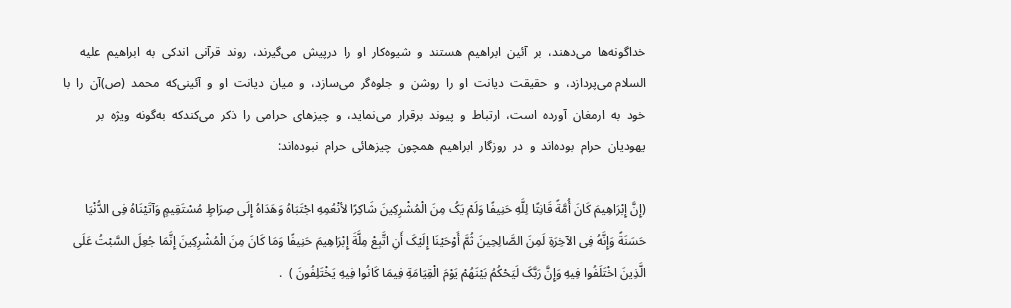خداگونه‌ها  می‌دهند،  بر  آئین  ابراهیم  هستند  و  شیوه‌کار  او  را  درپیش  می‌گیرند،  روند  قرآنی  اندکی  به  ابراهیم  علیه السلام می‌پردازد،  و  حقیقت  دیانت  او  را  روشن  و  جلوه‌گر  می‌سازد،  و  میان  دیانت  او  و  آئینی‌که  محمد  (ص)آن  را  با  خود  به  ارمغان  آورده  است‌،  ارتباط  و  پیوند  برقرار  می‌نماید،  و  چیزهای  حرامی  را  ذکر  می‌کندکه  به‌گونه  ویژه  بر  یهودیان  حرام  بوده‌اند  و  در  روزگار  ابراهیم  همچون  چیزهائی  حرام  نبوده‌اند:

(إِنَّ إِبْرَاهِیمَ کَانَ أُمَّةً قَانِتًا لِلَّهِ حَنِیفًا وَلَمْ یَکُ مِنَ الْمُشْرِکِینَ شَاکِرًا لأنْعُمِهِ اجْتَبَاهُ وَهَدَاهُ إِلَى صِرَاطٍ مُسْتَقِیمٍ وَآتَیْنَاهُ فِی الدُّنْیَا حَسَنَةً وَإِنَّهُ فِی الآخِرَةِ لَمِنَ الصَّالِحِینَ ثُمَّ أَوْحَیْنَا إِلَیْکَ أَنِ اتَّبِعْ مِلَّةَ إِبْرَاهِیمَ حَنِیفًا وَمَا کَانَ مِنَ الْمُشْرِکِینَ إِنَّمَا جُعِلَ السَّبْتُ عَلَى الَّذِینَ اخْتَلَفُوا فِیهِ وَإِنَّ رَبَّکَ لَیَحْکُمُ بَیْنَهُمْ یَوْمَ الْقِیَامَةِ فِیمَا کَانُوا فِیهِ یَخْتَلِفُونَ )  .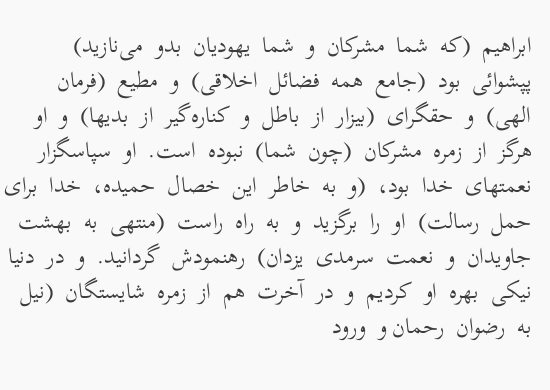ابراهیم  (که  شما  مشرکان  و  شما  یهودیان  بدو  می‌نازید)  پپشوائی  بود  (جامع  همه  فضائل  اخلاقی‌)  و  مطیع  (فرمان  الهی‌)  و  حقگرای  (بیزار  از  باطل  و  کناره‌گیر  از  بدیها)  و  او  هرگز  از  زمره  مشرکان  (چون  شما)  نبوده  است‌.  او  سپاسگزار  نعمتهای  خدا  بود،  (و  به  خاطر  این  خصال  حمیده‌،  خدا  برای  حمل  رسالت‌)  او  را  برگزید  و  به  راه  راست  (منتهی  به  بهشت  جاویدان  و  نعمت  سرمدی  یزدان‌)  ر‌هنمودش  گردانید.  و  در  دنیا  نیکی  بهره  او  کردیم  و  در  آخرت  هم  از  زمره  شایستگان  (نیل  به  رضوان  رحمان و  ورود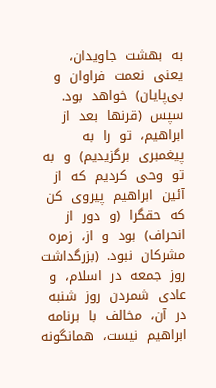به  بهشت  جاویدان‌،  یعنی  نعمت  فراوان  و  بی‌پایان‌)  خواهد  بود.  سپس  (قرنها  بعد  از  ابراهیم‌،  تو  را  به  پیغمبری  برگزیدیم‌)  و  به  تو  وحی  کردیم  که  از  آئین  ابراهیم  پیروی  کن  که  حقگرا  (و  دور  از  انحراف‌)  بود  و  از،  زمره  مشرکان  نبود.  (بزرگداشت  روز  جمعه  در  اسلام‌،  و  عادی  شمردن  روز  شنبه  در  آن‌،  مخالف  با  برنامه  ابراهیم  نیست‌،  همانگونه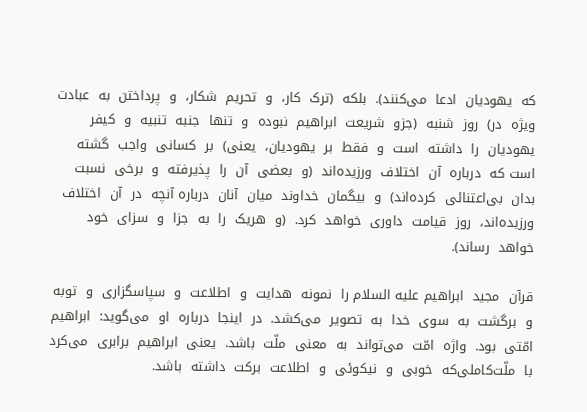که  یهودیان  ادعا  می‌کنند).  بلکه  (ترک  کار،  و  تحریم  شکار،  و  پرداختن  به  عبادت  ویژه  در)  روز  شنبه  (جزو  شریعت  ابراهیم  نبوده  و  تنها  جنبه  تنبیه  و  کیفر  یهودیان  را  داشته  است  و  فقط  بر  یهودیان‌،  یعنی‌)  بر  کسانی  واجب  گشته  است که  درباره  آن  اختلاف  ورزیده‌اند  (و  بعضی  آن  را  پذیر‌فته  و  برخی  نسبت  بدان  بی‌اعتنائی  کرده‌اند)  و  بیگمان  خداوند  میان  آنان  درباره آنچه  در  آن  اختلاف  ورزیده‌اند،  روز  قیامت  داوری  خواهد  کرد.  (و  هریک  را  به  جز‌ا  و  سزای  خود  خواهد  رساند).

قرآن  مجید  ابراهیم علیه السلام را  نمونه  هدایت  و  اطلاعت  و  سپاسگزاری  و  توبه  و  برگشت  به  سوی  خدا  به  تصویر  می‌کشد.  در  اینجا  در‌باره  او  می‌گوید:  ابراهیم  امّتی  بود.  واژه  امّت  می‌تواند  به  معنی  ملّت  باشد.  یعنی  ابراهیم  برابری  می‌کرد  با  ملّت‌کاملی‌که  خوبی  و  نیکوئی  و  اطلاعت  برکت  داشته  باشد.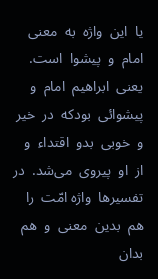یا  این  واژه  به  معنی  امام  و  پیشوا  است‌.  یعنی  ابراهیم  امام  و  پیشوائی  بودکه  در  خیر  و  خوبی  بدو  اقتداء  و  از  او  پیروی  می‌شد.  در  تفسیرها  واژه امّت  را  هم  بدین  معنی  و  هم  بدان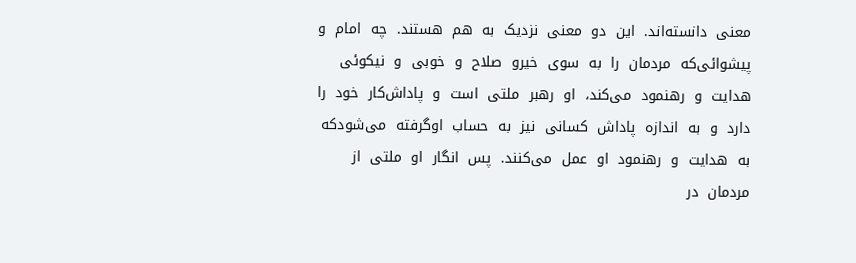معنی  دانسته‌اند.  این  دو  معنی  نز‌دیک  به  هم  هستند.  چه  امام  و  پیشوائی‌که  مردمان  را  به  سوی  خیرو  صلاح  و  خوبی  و  نیکوئی  هدایت  و  رهنمود  می‌کند،  او  رهبر  ملتی  است  و  پاداش‌کار  خود  را  دارد  و  به  اندازه  پاداش  کسانی  نیز  به  حساب  اوگرفته  می‌شودکه  به  هدایت  و  رهنمود  او  عمل  می‌کنند.  پس  انگار  او  ملتی  از  مردمان  در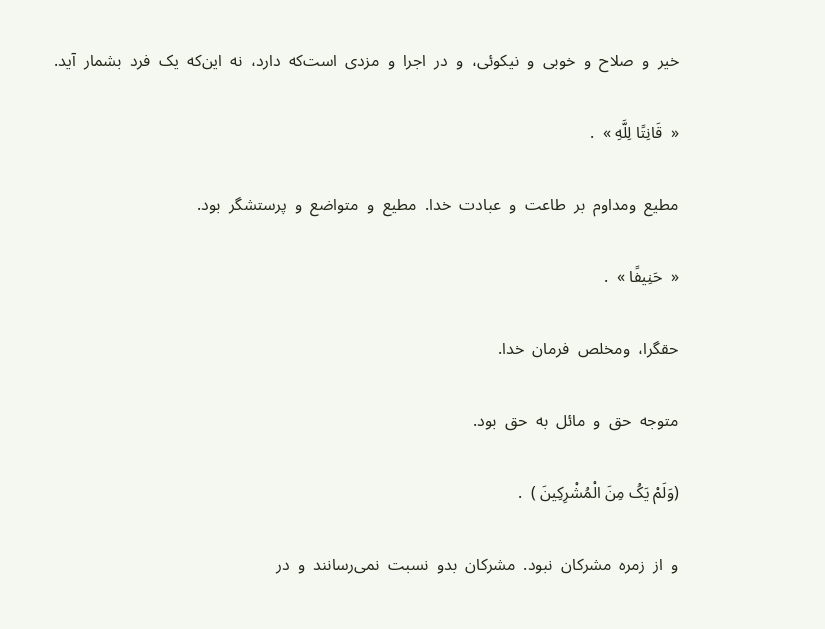خیر  و  صلاح  و  خوبی  و  نیکوئی‌،  و  در  اجرا  و  مزدی  است‌که  دارد،  نه  این‌که  یک  فرد  بشمار  آید.

«  قَانِتًا لِلَّهِ »  .

مطیع  ومداوم  بر  طاعت  و  عبادت  خدا.  مطیع  و  متواضع  و  پرستشگر  بود.

«  حَنِیفًا »  .

حقگرا،  ومخلص  فرمان  خدا.

متوجه  حق  و  مائل  به  حق  بود.

(وَلَمْ یَکُ مِنَ الْمُشْرِکِینَ )  .

و  از  زمره  مشرکان  نبود.  مشرکان  بدو  نسبت  نمی‌رسانند  و  در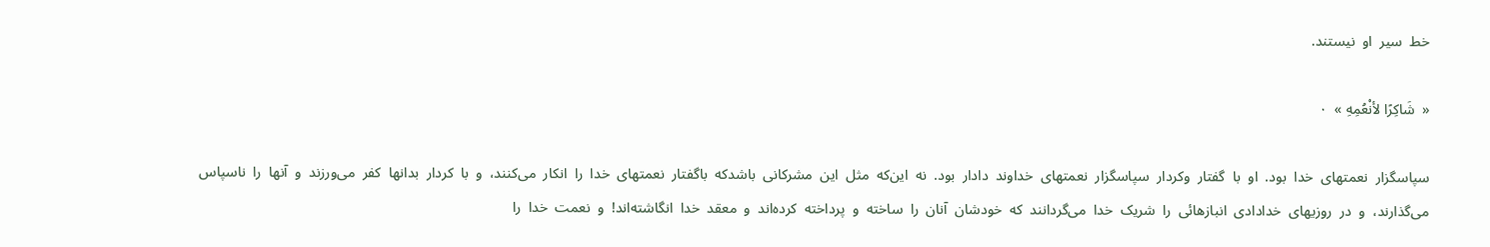خط  سیر  او  نیستند.

«  شَاکِرًا لأنْعُمِهِ »  ٠

سپاسگزار  نعمتهای  خدا  بود.  او  با  گفتار  وکردار  سپاسگزار  نعمتهای  خداوند  دادار  بود.  نه  این‌که  مثل  این  مشرکانی  باشدکه  باگفتار  نعمتهای  خدا  را  انکار  می‌کنند،  و  با  کردار  بدانها  کفر  می‌ورزند  و  آنها  را  ناسپاس  می‌گذارند،  و  در  روزیهای  خدادادی  انبازهائی  را  شریک  خدا  می‌گردانند  که  خو‌دشان  آنان  را  ساخته  و  پرداخته  کرده‌اند  و  معقد  خدا  انگاشته‌اند!  و  نعمت  خدا  را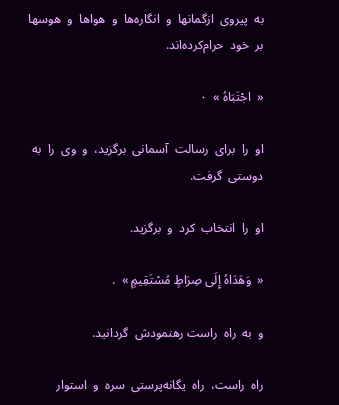به  پیروی  ازگمانها  و  انگاره‌ها  و  هواها  و  هو‌سها  بر  خود  حرام‌کرده‌اند.

«  اجْتَبَاهُ »  ٠

او  را  برای  رسالت  آسمانی  برگزید،  و  وی  را  به  دوستی  گرفت.

او  را  انتخاب  کرد  و  برگزید.

«  وَهَدَاهُ إِلَى صِرَاطٍ مُسْتَقِیمٍ »  .

و  به  راه  راست رهنمودش  گردانید.

راه  راست‌،  راه  یگانه‌پرستی  سره  و  استوار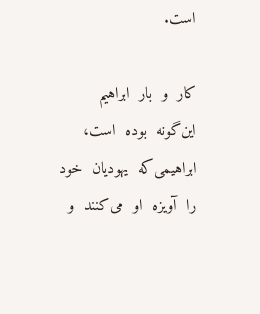است‌.

کار  و  بار  ابراهیم  این‌گونه  بوده  است‌،  ابراهیمی‌که  یهودیان  خود  را  آویزه  او  می‌کنند  و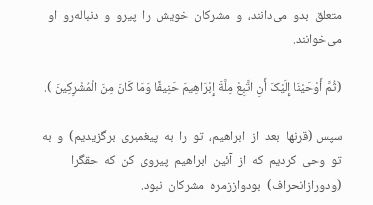متعلق  بدو  می‌دانند،  و  مشرکان  خویش  را  پیرو  و  دنباله‌رو  او  می‌خوانند.

(ثُمَّ أَوْحَیْنَا إِلَیْکَ أَنِ اتَّبِعْ مِلَّةَ إِبْرَاهِیمَ حَنِیفًا وَمَا کَانَ مِنَ الْمُشْرِکِینَ ).

سپس (قرنها  بعد  از  ابراهیم‌،  تو  را  به  پیغمبری  برگزیدیم‌)  و  به  تو  وحی  کردیم  که  از  آئین  ابراهیم  پیروی  کن  که  حقگرا  (ودورازانحراف‌)  بودواززمره  مشرکان  نبود.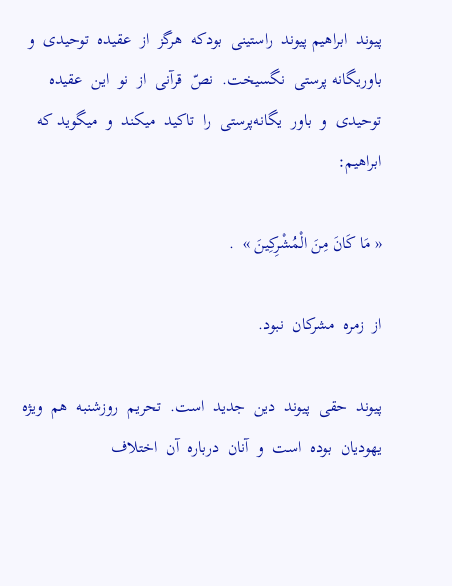پیوند  ابراهیم پیوند  راستینی  بودکه  هرگز  از  عقیده  توحیدی  و  باوریگانه ‌پرستی  نگسیخت‌.  نصّ  قرآنی  از  نو  این  عقیده  توحیدی  و  باور  یگانه‌پرستی  را  تاکید  میکند  و  میگوید که ابراهیم‌:

« مَا کَانَ مِنَ الْمُشْرِکِینَ »  .

از  زمره  مشرکان  نبود.

پیوند  حقی  پیوند  دین  جدید  است‌.  تحریم  روزشنبه  هم  ویژه  یهودیان  بوده  است  و  آنان  درباره  آن  اختلاف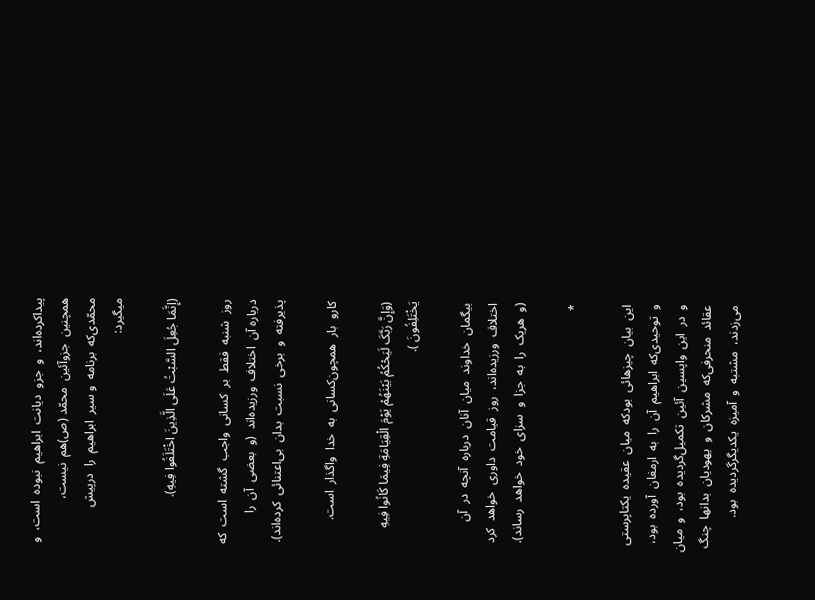پیداکرده‌اند،  و  جزو  دیانت  ابراهیم  نبو‌ده  است‌،  و  همچنین  جزوآئین  محمّد (ص)هم  نیست‌،  محمّدی‌که  برنامه  و سیر  ابراهیم  را  درپیش  میگیرد:

(إِنَّمَا جُعِلَ السَّبْتُ عَلَى الَّذِینَ اخْتَلَفُوا فِیهِ).

روز  شنبه  فقط  بر  کسانی  واجب  گشته  است  که  درباره آن  اختلاف  ورزیده‌اند  (و  بعضی  آن  را  پذیرفته  و  برخی  نسبت  بدان  بی‌اعتنائی  کرده‌اند).

کارو  بار  همچون‌کسانی  به  خدا  واگذار  است‌.

(وَإِنَّ رَبَّکَ لَیَحْکُمُ بَیْنَهُمْ یَوْمَ الْقِیَامَةِ فِیمَا کَانُوا فِیهِ یَخْتَلِفُونَ ).

بیگمان  خداوند  میان  آنان  درباره  آنچه  در  آن  اختلاف  ورزیده‌اند،  روز  قیامت  داوری  خواهد  کرد  (و  هریک  را  به  جزا  و  سزای  خود  خواهد  رساند).

*

این  بیان  چیزهائی  بودکه  میان  عقیده  یکتاپرستی  و  توحیدی‌که  ابراهیم  آن  را  به  ارمغان  آورده  بود،  و  در  این  واپسین  آئین  تکمیل‌گردیده  بود،  و  میان  عقائد  منحرفی‌که  مشرکان  و  یهودیان  بدانها  چنگ  می‌زدند،  مشتبه  و  آمیزه  یکدیگرگردیده  بود.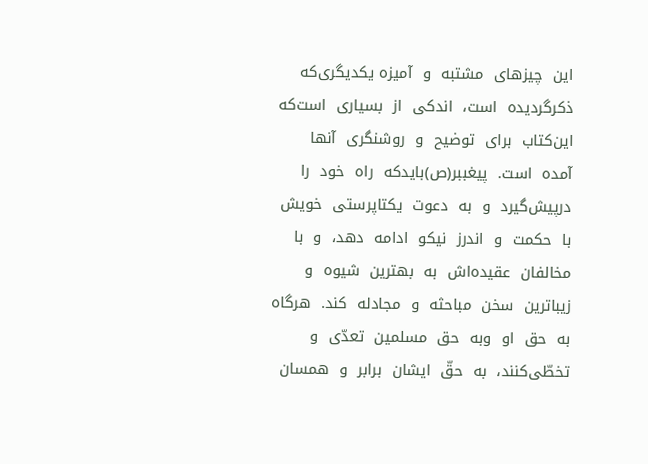این  چیزهای  مشتبه  و  آمیزه یکدیگری‌که  ذکرگردیده  است‌،  اند‌کی  از  بسیاری  است‌که  این‌کتاب  برای  توضیح  و  روشنگری  آنها  آمده  است‌.  پیغببر(ص)بایدکه  راه  خود  را  درپیش‌گیرد  و  به  دعوت  یکتاپرستی  خویش  با  حکمت  و  اندرز  نیکو  ادامه  دهد،  و  با  مخالفان  عقیده‌اش  به  بهترین  شیوه  و  زیباترین  سخن  مباحثه  و  مجادله  کند.  هرگاه  به  حق  او  وبه  حق  مسلمین  تعدّی  و  تخطّی‌کنند،  به  حقّ  ایشان  برابر  و  همسان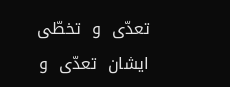تعدّی  و  تخطّی  ایشان  تعدّی  و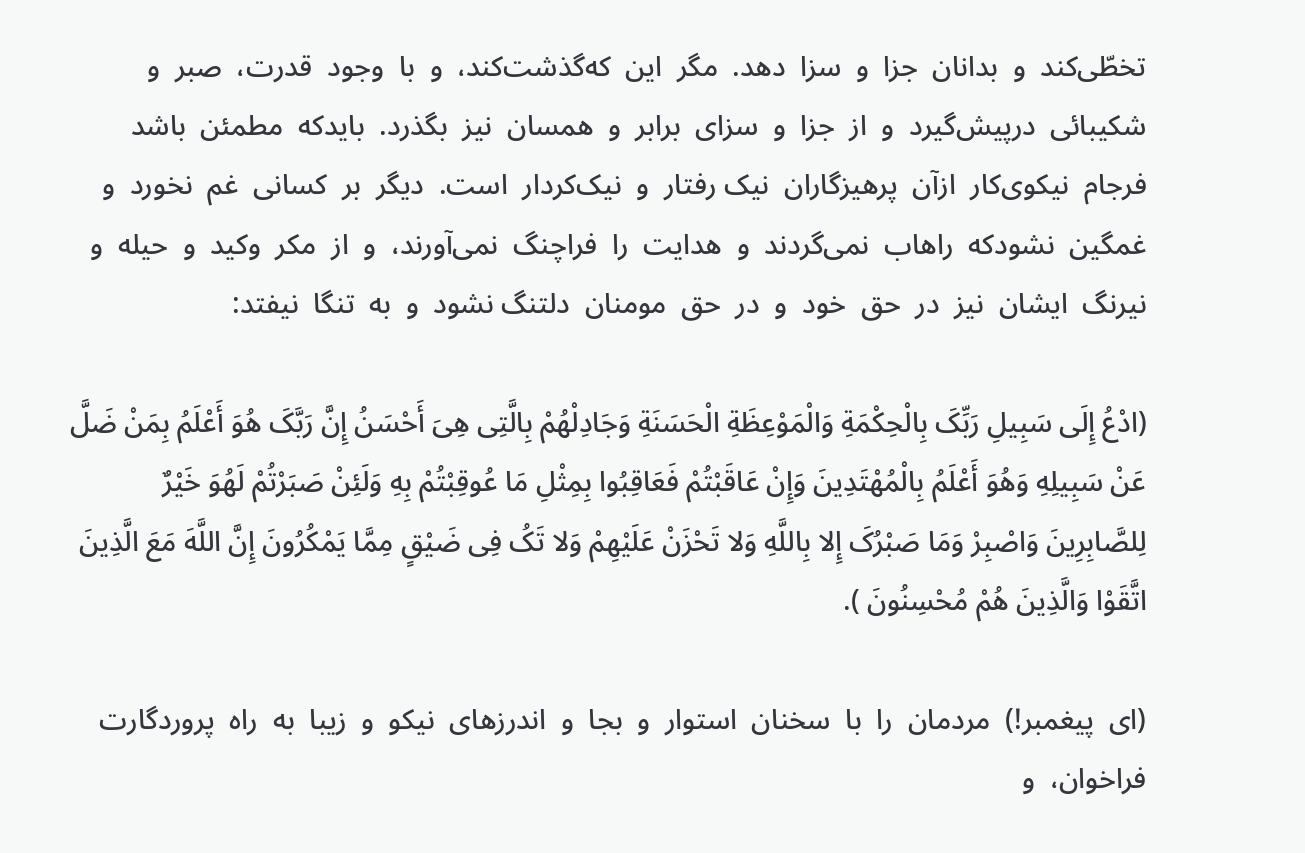تخطّی‌کند  و  بدانان  جزا  و  سزا  دهد.  مگر  این  که‌گذشت‌کند،  و  با  وجود  قد‌رت‌،  صبر  و  شکیبائی  درپیش‌گیرد  و  از  جزا  و  سزای  برابر  و  همسان  نیز  بگذرد.  بایدکه  مطمئن  باشد  فرجام  نیکو‌ی‌کار  ازآن  پرهیزگاران  نیک ‌رفتار  و  نیک‌کردار  است‌.  دیگر  بر  کسانی  غم  نخورد  و  غمگین  نشودکه  راهاب  نمی‌گردند  و  هدایت  را  فراچنگ  نمی‌آورند،  و  از  مکر  وکید  و  حیله  و  نیرنگ  ایشان  نیز  در  حق  خود  و  در  حق  مومنان  دلتنگ ‌نشود  و  به  تنگا  نیفتد:

(ادْعُ إِلَى سَبِیلِ رَبِّکَ بِالْحِکْمَةِ وَالْمَوْعِظَةِ الْحَسَنَةِ وَجَادِلْهُمْ بِالَّتِی هِیَ أَحْسَنُ إِنَّ رَبَّکَ هُوَ أَعْلَمُ بِمَنْ ضَلَّ عَنْ سَبِیلِهِ وَهُوَ أَعْلَمُ بِالْمُهْتَدِینَ وَإِنْ عَاقَبْتُمْ فَعَاقِبُوا بِمِثْلِ مَا عُوقِبْتُمْ بِهِ وَلَئِنْ صَبَرْتُمْ لَهُوَ خَیْرٌ لِلصَّابِرِینَ وَاصْبِرْ وَمَا صَبْرُکَ إِلا بِاللَّهِ وَلا تَحْزَنْ عَلَیْهِمْ وَلا تَکُ فِی ضَیْقٍ مِمَّا یَمْکُرُونَ إِنَّ اللَّهَ مَعَ الَّذِینَ اتَّقَوْا وَالَّذِینَ هُمْ مُحْسِنُونَ ).

(ای  پیغمبر!)  مردمان  را  با  سخنان  استوار  و  بجا  و  اندرزهای  نیکو  و  زیبا  به  راه  پروردگارت  فراخوان‌،  و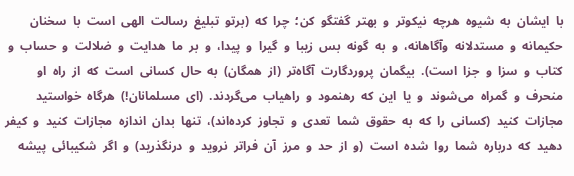با  ایشان  به  شیوه  هرچه  نیکوتر  و  بهتر  گفتگو  کن‌؛  چرا  که  (برتو  تبلیغ  رسالت  الهی  است  با  سخنان  حکیمانه  و  مستدلانه  وآگاهانه‌،  و  به  گونه  بس  زیبا  و  گیرا  و  پیدا،  و  بر  ما  هدایت  و  ضلالت  و  حساب  و  کتاب  و  سزا  و  جزا  است‌).  بیگمان  پروردگارت  آگاه‌تر  (از  همگان‌)  به  حال  کسانی  است  که  از  راه  او  منحرف  و  گمراه  می‌شوند  و  یا  این  که  رهنمود  و  راهیاب  می‌گردند.  (ای  مسلمانان‌!)  هرگاه  خواستید  مجازات  کنید  (کسانی  را  که  به  حقوق  شما  تعدی  و  تجاوز  کرده‌اند)،  تنها  بدان  اندازه  مجازات  کنید  و  کیفر  دهید  که  درباره  شما  روا  شده  است  (و  از  حد  و  مرز  آن  فراتر  نروید  و  درنگذرید)  و  اگر  شکیبائی  پیشه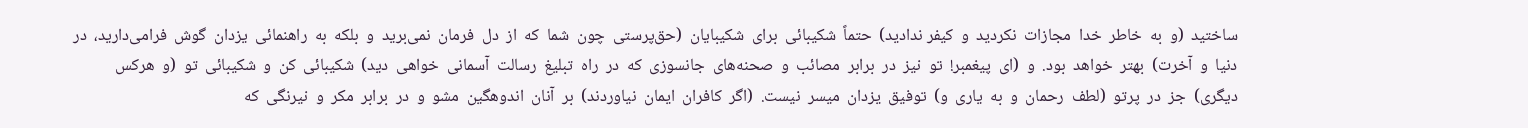ساختید  (و  به  خاطر  خدا  مجازات  نکردید  و  کیفر ندادید)  حتماً  شکیبائی  برای  شکیبایان  (حق‌پرستی  چون  شما  که  از  دل  فرمان  نمی‌برید  و  بلکه  به  راهنمائی  یزدان  گوش  فرامی‌دارید،  در  دنیا  و  آخرت‌)  بهتر  خواهد  بود.  و  (ای  پیغمبر!  تو  نیز  در  برابر  مصائب  و  صحنه‌های  جانسوزی  که  در  راه  تبلیغ  رسالت  آسمانی  خواهی  دید)  شکیبائی  کن  و  شکیبائی  تو  (و  هرکس  دیگری‌)  جز  در  پرتو  (لطف  رحمان  و  به  یاری  و)  توفیق  یزدان  میسر  نیست‌.  (اگر  کافران  ایمان  نیاوردند)  بر  آنان  اندوهگین  مشو  و  در  برابر  مکر  و  نیرنگی  که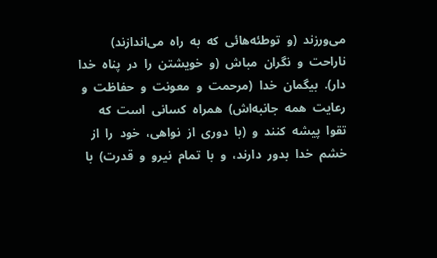می‌ورزند  (و  توطئه‌هائی  که  به  راه  می‌اندازند)  ناراحت  و  نگران  مباش  (و  خویشتن  را  در  پناه  خدا  دار).  بیگمان  خدا  (مرحمت  و  معونت  و  حفاظت  و  رعایت  همه  جانبه‌اش‌)  همراه  کسانی  است  که  تقوا  پیشه  کنند  و  (با  دوری  از  نواهی‌،  خود  را  از  خشم  خدا  بدور  دارند،  و  با  تمام  نیرو  و  قدرت‌)  با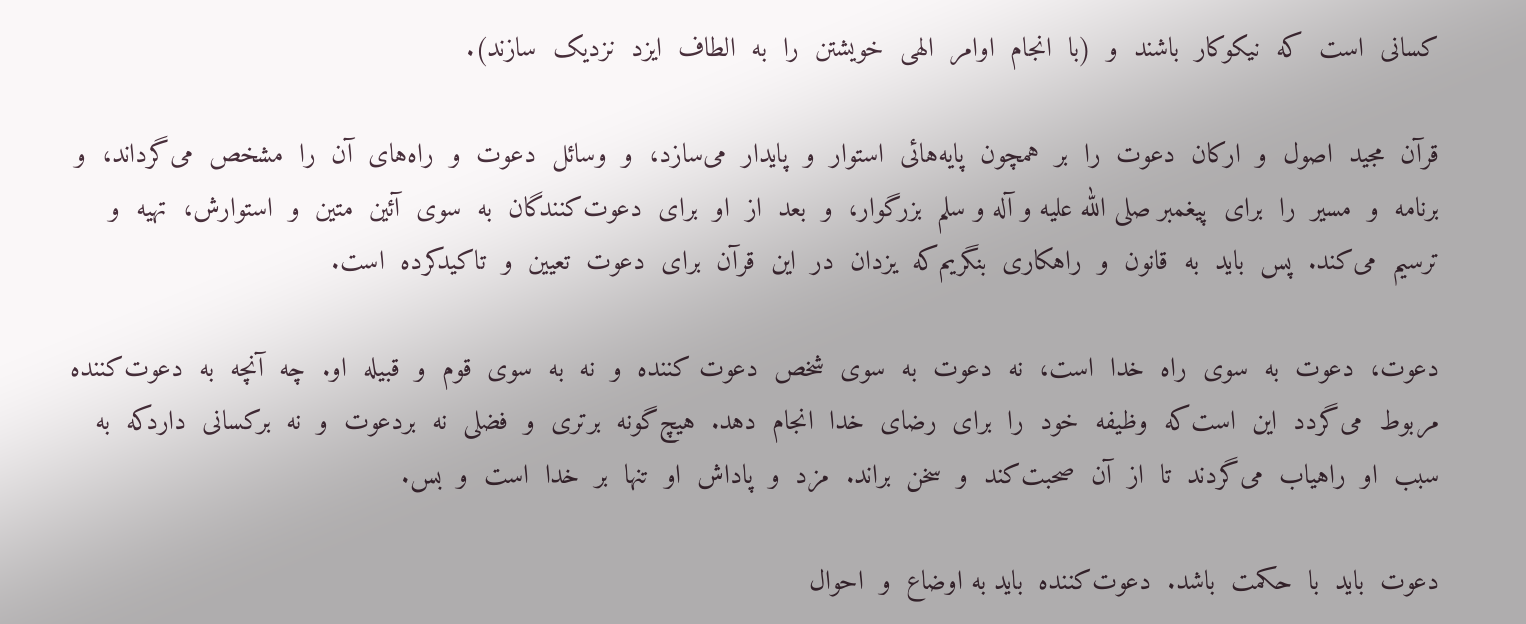کسانی  است  که  نیکوکار  باشند  و  (با  انجام  اوامر  الهی  خویشتن  را  به  الطاف  ایزد  نزدیک  سازند).

قرآن  مجید  اصول  و  ارکان  دعوت  را  بر  همچون  پایه‌هائی  استوار  و  پایدار  می‌سازد،  و  وسائل  دعوت  و  راه‌های  آن  را  مشخص  می‌گرداند،  و  برنامه  و  مسیر  را  برای  پیغمبر صلی الله علیه و آله و سلم  بزرگوار،  و  بعد  از  او  برای  دعوت‌کنندگان  به  سوی  آئین  متین  و  استوارش‌،  تهیه  و  ترسیم  می‌کند.  پس  باید  به  قانون  و  راهکاری  بنگریم‌که  یزدان  در  این  قرآن  برای  دعوت  تعیین  و  تاکیدکرده  است‌.

دعوت‌،  دعوت  به  سوی  راه  خدا  است‌،  نه  دعوت  به  سوی  شخص  دعوت کننده  و  نه  به  سوی  قوم  و  قبیله  او.  چه  آنچه  به  دعوت‌کننده  مربوط  می‌گردد  این  است‌که  وظیفه  خود  را  برای  رضای  خدا  انجام  دهد.  هیچ‌گونه  برتری  و  فضلی  نه  بردعوت  و  نه  برکسانی  داردکه  به  سبب  او  راهیاب  می‌گردند  تا  از  آن  صحبت‌کند  و  سخن  براند.  مزد  و  پاداش  او  تنها  بر  خدا  است  و  بس.

دعوت  باید  با  حکمت  باشد.  دعوت‌کننده  باید به اوضاع  و  احوال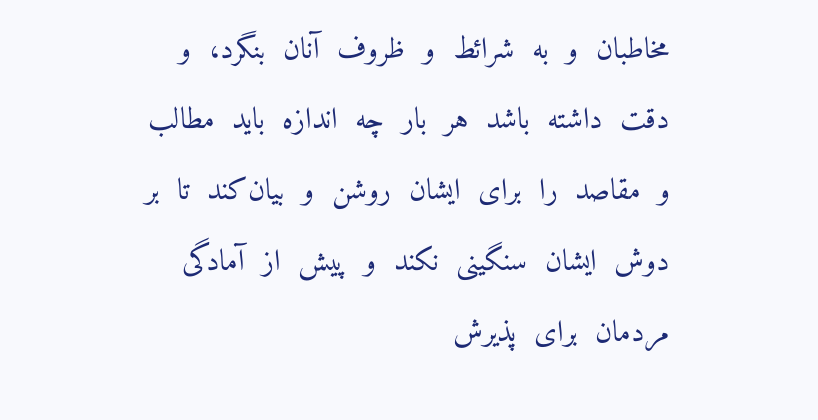مخاطبان  و  به  شرائط  و  ظروف  آنان  بنگرد،  و  دقت  داشته  باشد  هر  بار  چه  اندازه  باید  مطالب  و  مقاصد  را  برای  ایشان  روشن  و  بیان‌کند  تا  بر  دوش  ایشان  سنگینی  نکند  و  پیش  از  آمادگی  مردمان  برای  پذیرش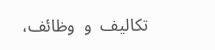تکالیف  و  وظائف‌،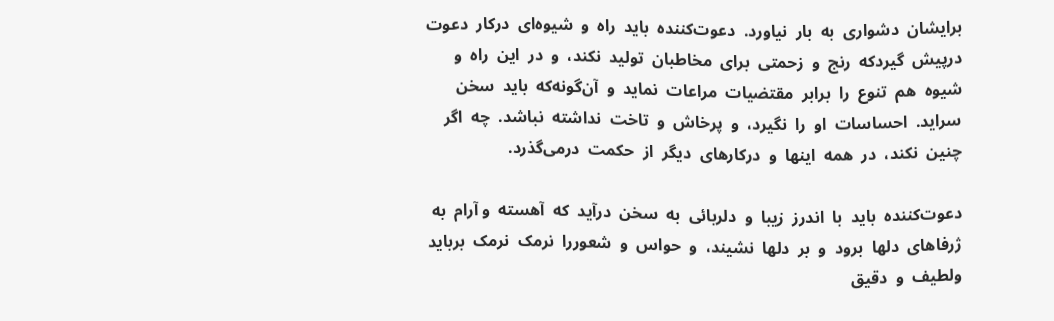برایشان  دشواری  به  بار  نیاورد.  دعوت‌کننده  باید  راه  و  شیوه‌ای  درکار  دعوت  درپیش  گیردکه  رنج  و  زحمتی  برای  مخاطبان  تولید  نکند،  و  در  این  راه  و  شیوه  هم  تنوع  را  برابر  مقتضیات  مراعات  نماید  و  آن‌گونه‌که  باید  سخن  سراید.  احساسات  او  را  نگیرد،  و  پرخاش  و  تاخت  نداشته  نباشد.  چه  اگر  چنین  نکند،  در  همه  اینها  و  درکارهای  دیگر  از  حکمت  درمی‌گذرد.

دعوت‌کننده  باید  با  اندرز  زیبا  و  دلربائی  به  سخن  درآید  که  آهسته  و آرام  به  ژرفاهای  دلها  برود  و  بر  دلها  نشیند،  و  حواس  و  شعوررا  نرمک  نرمک  برباید  ولطیف  و  دقیق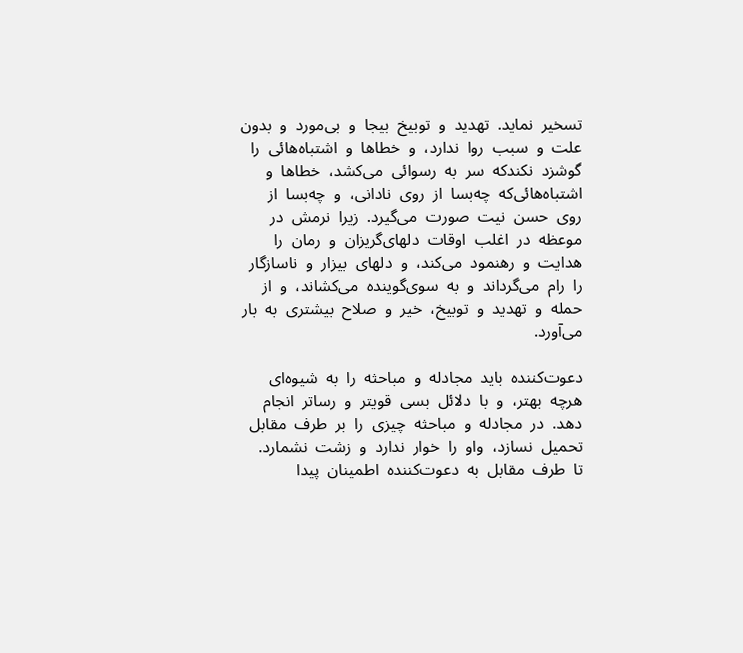تسخیر  نماید.  تهدید  و  توبیخ  بیجا  و  بی‌مورد  و  بدون  علت  و  سبب  روا  ندارد،  و  خطاها  و  اشتباه‌هائی  را  گوشزد  نکندکه  سر  به  رسوائی  می‌کشد،  خطاها  و  اشتباه‌هائی‌که  چه‌بسا  از  روی  نادانی‌،  و  چه‌بسا  از  روی  حسن  نیت  صورت  می‌گیرد.  زیرا  نرمش  در  موعظه  در  اغلب  اوقات  دلهای‌گریزان  و  رمان  را  هدایت  و  رهنمود  می‌کند،  و  دلهای  بیزار  و  ناسازگار  را  رام  می‌گرداند  و  به  سوی‌گوینده  می‌کشاند،  و  از  حمله  و  تهدید  و  توبیخ،  خیر  و  صلاح  بیشتری  به  بار  می‌آورد.

دعوت‌کننده  باید  مجادله  و  مباحثه  را  به  شیوه‌ای  هرچه  بهتر،  و  با  دلائل  بسی  قویتر  و  رساتر  انجام  دهد.  در  مجادله  و  مباحثه  چیزی  را  بر  طرف  مقابل  تحمیل  نسازد،  واو  را  خوار  ندارد  و  زشت  نشمارد.  تا  طرف  مقابل  به  دعوت‌کننده  اطمینان  پیدا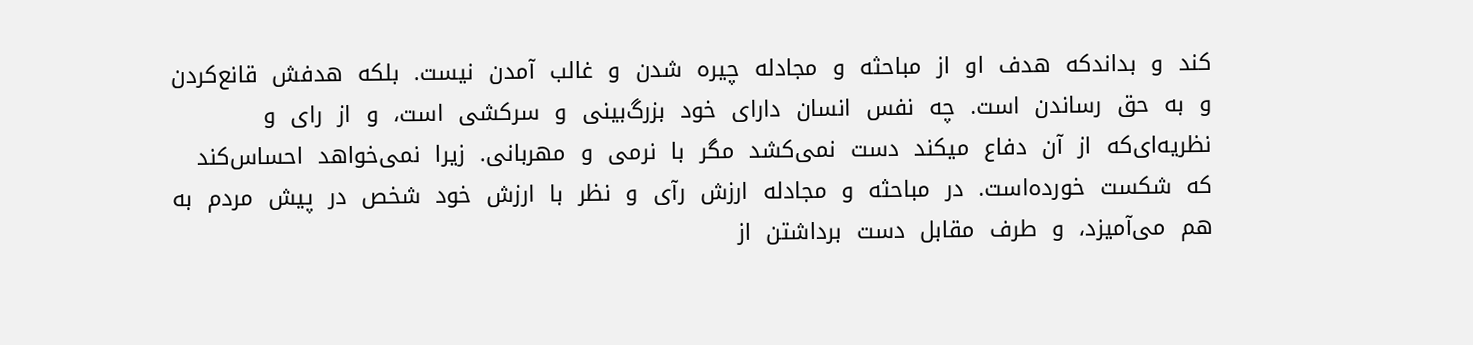کند  و  بداندکه  هدف  او  از  مباحثه  و  مجادله  چیره  شدن  و  غالب  آمدن  نیست‌.  بلکه  هدفش  قانع‌کردن  و  به  حق  رساندن  است‌.  چه  نفس  انسان  دارای  خود  بزرگ‌بینی  و  سرکشی  است‌،  و  از  رای  و  نظریه‌ای‌که  از  آن  دفاع  میکند  دست  نمی‌کشد  مگر  با  نرمی  و  مهربانی.  زیرا  نمی‌خواهد  احساس‌کند  که  شکست  خورده‌است‌.  در  مباحثه  و  مجادله  ارزش  رآی  و  نظر  با  ارزش  خود  شخص  در  پیش  مردم  به  هم  می‌آمیزد،  و  طرف  مقابل  دست  برداشتن  از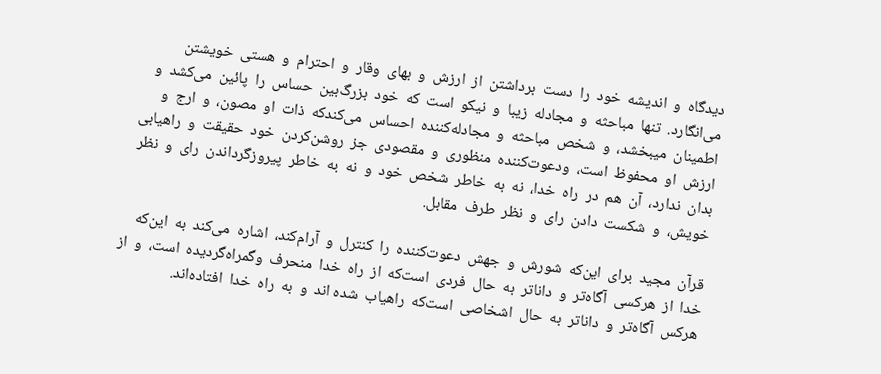دیدگاه  و  اندیشه  خود  را  دست  برداشتن  از  ارزش  و  بهای  وقار  و  احترام  و  هستی  خویشتن  می‌انگارد.  تنها  مباحثه  و  مجادله  زیبا  و  نیکو  است  که  خود  بزرگ‌بین  حساس  را  پائین  می‌کشد  و  اطمینان  میبخشد،  و  شخص  مباحثه  و  مجادله‌کننده  احساس  می‌کندکه  ذات  او  مصون‌،  و  ارج  و  ارزش  او  محفوظ  است‌،  ودعوت‌کننده  منظوری  و  مقصودی  جز  روشن‌کردن  خود  حقیقت  و  راهیابی  بدان  ندارد،  آن  هم  در  راه  خدا،  نه  به  خاطر  شخص  خود  و  نه  به  خاطر  پیروزگرداندن  رای  و  نظر  خویش‌،  و  شکست  دادن  رای  و  نظر  طرف  مقابل.

قرآن  مجید  برای  این‌که  شورش  و  جهش  دعوت‌کننده  را  کنترل  و  آرام‌کند،  اشاره  می‌کند  به  این‌که  خدا  از  هرکسی  آگاه‌تر  و  داناتر  به  حال  فردی  است‌که  از  راه  خدا  منحرف  وگمراه‌گردیده  است‌،  و  از  هرکس  آگاه‌تر  و  داناتر  به  حال  اشخاصی  است‌که  راهیاب  شده اند  و  به  راه  خدا  افتاده‌اند.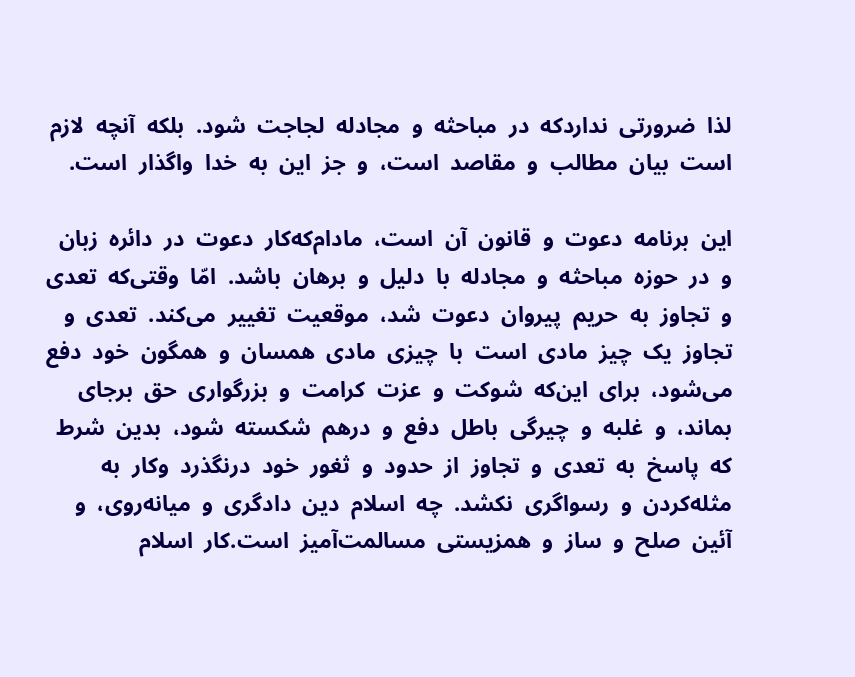لذا  ضرورتی  نداردکه  در  مباحثه  و  مجادله  لجاجت  شود‌.  بلکه  آنچه  لازم  است  بیان  مطالب  و  مقاصد  است‌،  و  جز  این  به  خدا  واگذار  است‌.

این  برنامه  دعوت  و  قانون  آن  است‌،  مادام‌که‌کار  دعوت  در  دائره  زبان  و  در  حوزه  مباحثه  و  مجادله  با  دلیل  و  برهان  باشد.  امّا  وقتی‌که  تعدی  و  تجاوز  به  حریم  پیروان  دعوت  شد،  موقعیت  تغییر  می‌کند.  تعدی  و  تجاوز  یک  چیز  مادی  است  با  چیزی  مادی  همسان  و  همگون  خود  دفع  می‌شود،  برای  این‌که  شوکت  و  عزت  کرامت  و  بزرگواری  حق  برجای  بماند،  و  غلبه  و  چیرگی  باطل  دفع  و  درهم  شکسته  شود،  بدین  شرط‌ که  پاسخ  به  تعدی  و  تجاوز  از  حدود  و  ثغو‌ر  خود  درنگذرد  وکار  به  مثله‌کردن  و  رسواگری  نکشد.  چه  اسلام  دین  دادگری  و  میانه‌روی‌،  و  آئین  صلح  و  ساز  و  همزیستی  مسالمت‌آمیز  است‌.کار  اسلام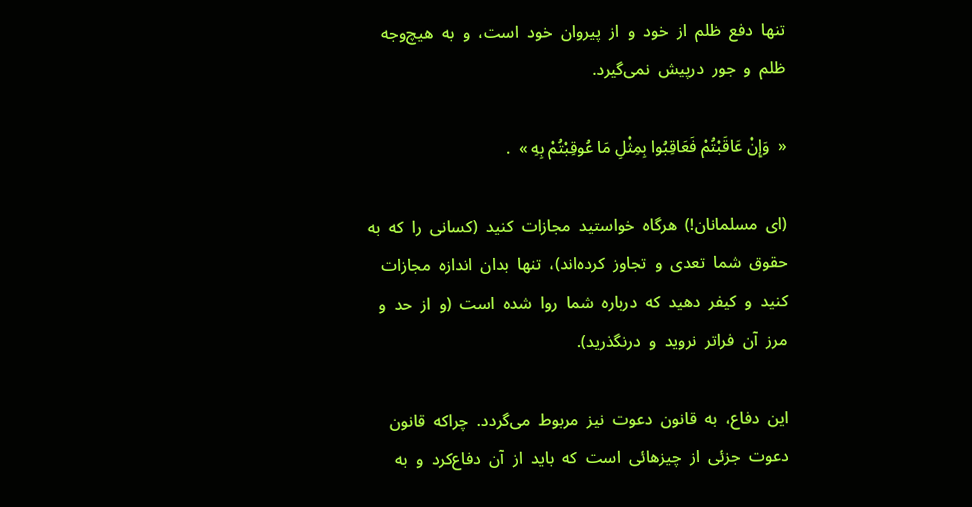تنها  دفع  ظلم  از  خود  و  از  پیروان  خود  است‌،  و  به  هیچ‌وجه  ظلم  و  جور  درپیش  نمی‌گیرد.

«  وَإِنْ عَاقَبْتُمْ فَعَاقِبُوا بِمِثْلِ مَا عُوقِبْتُمْ بِهِ »  .

(ای  مسلمانان‌!)  هرگاه  خواستید  مجازات  کنید  (کسانی  را  که  به  حقوق  شما  تعدی  و  تجاوز  کرده‌اند)،  تنها  بدان  اندازه  مجازات  کنید  و  کیفر  دهید  که  درباره  شما  روا  شده  است  (و  از  حد  و  مرز  آن  فراتر  نروید  و  درنگذرید).

این  دفاع‌،  به  قانون  دعوت  نیز  مربوط  می‌گردد.  چراکه  قانون  دعوت  جزئی  از  چیزهائی  است  که  باید  از  آن  دفاع‌کرد  و  به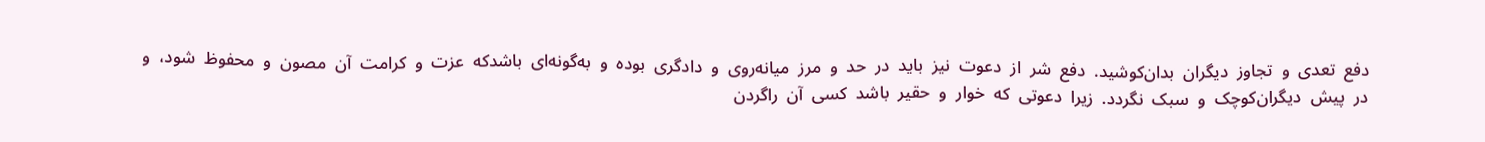دفع  تعدی  و  تجاوز  دیگران  بدان‌کوشید.  د‌فع  شر  از  دعوت  نیز  باید  در  حد  و  مرز  میانه‌روی  و  دادگری  بوده  و  به‌گونه‌ای  باشدکه  عزت  و  کرامت  آن  مصون  و  محفو‌ظ  شود،  و  در  پیش  دیگران‌کوچک  و  سبک  نگردد.  زیرا  دعوتی  که  خوار  و  حقیر  باشد  کسی  آن  راگردن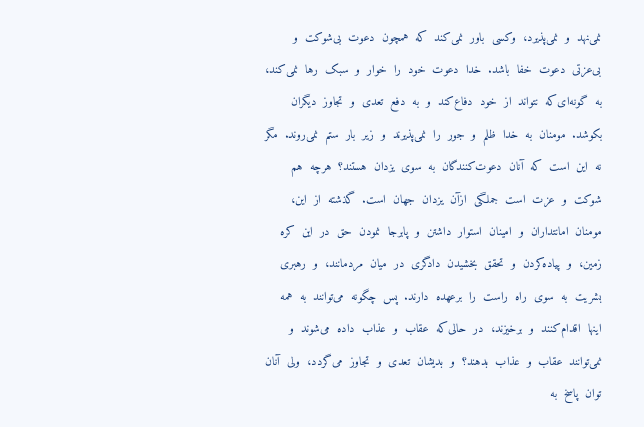نمی‌نهد  و  نمی‌پذیرد،  وکسی  باور  نمی‌کند  که  همچون  دعوت  بی‌شوکت  و  بی‌عزتی  دعوت  خفا  باشد.  خدا  دعوت  خود  را  خوار  و  سبک  رها  نمی‌کند،  به  گونه‌ای‌که  نتواند  از  خود  دفاع‌کند  و  به  دفع  تعدی  و  تجاوز  دیگران  بکوشد.  مومنان  به  خدا  ظلم  و  جور  را  نمی‌پذیرند  و  زیر  بار  ستم  نمی‌روند.  مگر  نه  این  است  که  آنان  دعوت‌کنندگان  به  سوی  یزدان  هستند؟  هرچه  هم  شوکت  و  عزت  است  جملگی  ازآن  یزدان  جهان  است‌.  گذشته  از  این‌،  مومنان  امانتداران  و  امینان  استوار  داشتن  و  پابرجا  نمودن  حق  در  این  کره زمین‌،  و  پیاده‌کردن  و  تحقق  بخشیدن  دادگری  در  میان  مردمانند،  و  رهبری  بشریت  به  سوی  راه  راست  را  برعهده  دارند.  پس  چگونه  می‌توانند  به  همه  اینها  اقدام‌کنند  و  برخیزند،  در  حالی‌که  عقاب  و  عذاب  داده  می‌شوند  و  نمی‌توانند  عقاب  و  عذاب  بدهند؟  و  بدیشان  تعدی  و  تجاوز  می‌گردد،  ولی  آنان  توان  پاسخ  به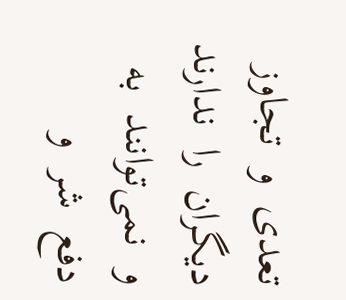تعدی  و  تجاوز  دیگران  را  ندارند  و  نمی‌توانند  به  دفع  شر  و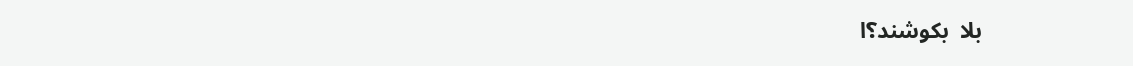بلا  بکوشند؟‌ا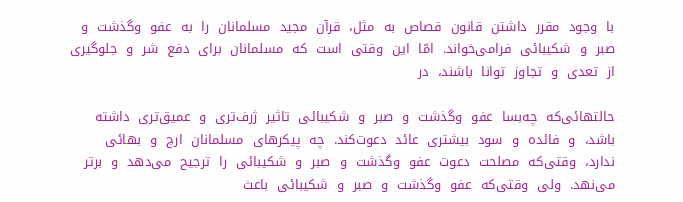با  وجود  مقرر  داشتن  قانون  قصاص  به  مثل‌،  قرآن  مجید  مسلمانان  را  به  عفو  وگذشت  و  صبر  و  شکیبائی  فرامی‌خواند.  امّا  این  وقتی  است  که  مسلمانان  برای  دفع  شر  و  جلوگیری  از  تعدی  و  تجاوز  توانا  باشند،  در

حالتهائی‌که  چه‌بسا  عفو  وگذشت  و  صبر  و  شکیبائی  تاثیر  ژرف‌تری  و  عمیق‌تری  داشته  باشد،  و  فائده  و  سود  بیشتری  عائد  دعوت‌کند.  چه  پیکرهای  مسلمانان  ارج  و  بهائی  ندارد،  وقتی‌که  مصلحت  دعوت  عفو  وگذشت  و  صبر  و  شکیبائی  را  ترجیح  می‌دهد  و  برتر  می‌نهد.  ولی  وقتی‌که  عفو  وگذشت  و  صبر  و  شکیبائی  باعث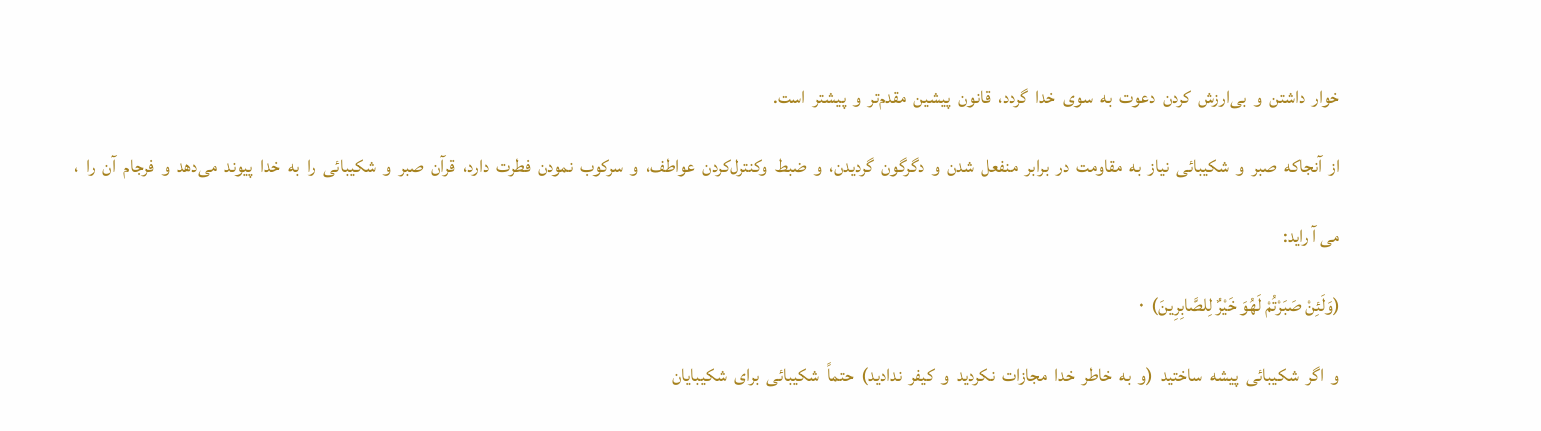خوار  داشتن  و  بی‌ارزش  کردن  دعوت  به  سوی  خدا  گردد،  قانون  پیشین  مقدم‌تر  و  پیشتر  است‌.

از  آنجاکه  صبر  و  شکیبائی  نیاز  به  مقاومت  در  برابر  منفعل  شدن  و  دگرگون  گردیدن‌،  و  ضبط  وکنترل‌کردن  عواطف‌،  و  سرکوب  نمودن  فطرت  دارد،  قرآن  صبر  و  شکیبائی  را  به  خدا  پیوند  می‌دهد  و  فرجام  آن  را  ،‌

می آ راید:

(وَلَئِنْ صَبَرْتُمْ لَهُوَ خَیْرٌ لِلصَّابِرِینَ)  ٠

و  اگر  شکیبائی  پیشه  ساختید  (و  به  خاطر  خدا  مجازات  نکردید  و  کیفر  ندادید)  حتماً  شکیبائی  برای  شکیبایان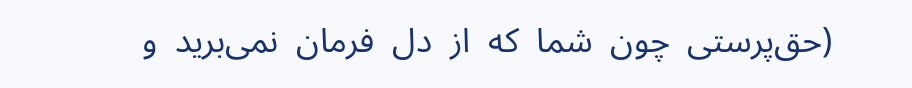(حق‌پرستی  چون  شما  که  از  دل  فرمان  نمی‌برید  و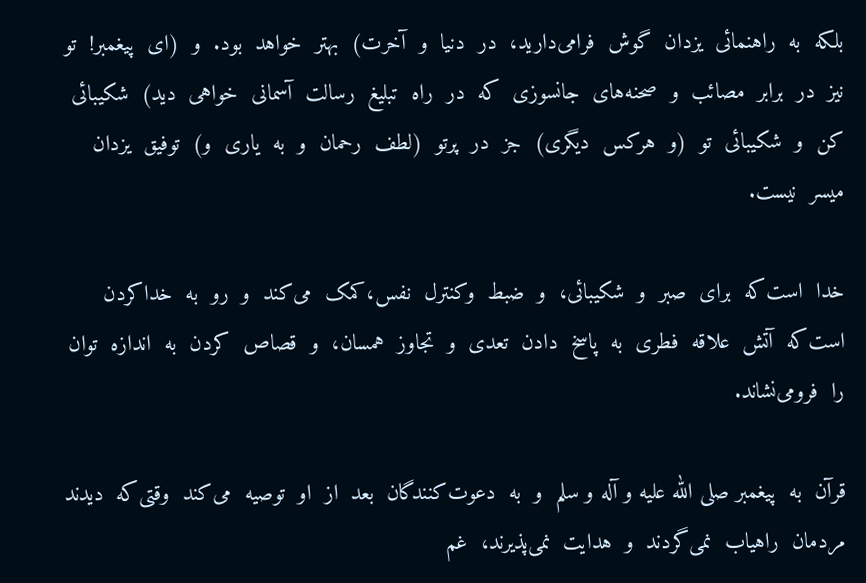بلکه  به  راهنمائی  یزدان  گوش  فرامی‌دارید،  در  دنیا  و  آخرت‌)  بهتر  خواهد  بود.  و  (ای  پیغمبر!  تو  نیز  در  برابر  مصائب  و  صحنه‌های  جانسوزی  که  در  راه  تبلیغ  رسالت  آسمانی  خواهی  دید)  شکیبائی  کن  و  شکیبائی  تو  (و  هرکس  دیگری‌)  جز  در  پرتو  (لطف  رحمان  و  به  یاری  و)  توفیق  یزدان  میسر  نیست‌.

خدا  است‌که  برای  صبر  و  شکیبائی‌،  و  ضبط  وکنترل  نفس‌،‌کمک  می‌کند  و  رو  به  خداکردن  است‌که  آتش  علاقه  فطری  به  پاسخ  دادن  تعدی  و  تجاوز  همسان‌،  و  قصاص  کردن  به  اندازه  توان  را  فرومی‌نشاند.

قرآن  به  پیغمبر صلی الله علیه و آله و سلم  و  به  دعوت‌کنندگان  بعد  از  او  توصیه  می‌کند  وقتی‌که  دیدند  مردمان  راهیاب  نمی‌گردند  و  هدایت  نمی‌پذیرند،  غم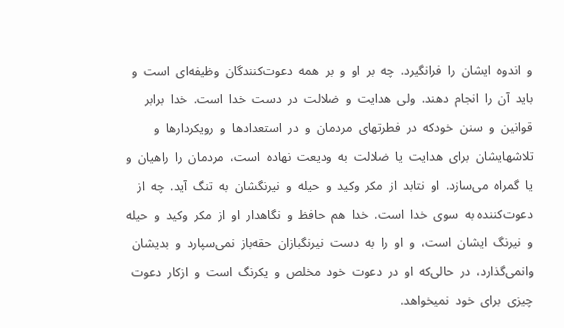و  اندوه  ایشان  را  فرانگیرد.  چه  بر  او  و  بر  همه  دعوت‌کنندگان  وظیفه‌ای  است  و  باید  آن  را  انجام  دهند.  ولی  هدایت  و  ضلالت  در  دست  خدا  است‌.  خدا  برابر  قوانین  و  سنن  خودکه  در  فطرتهای  مردمان  و  در  استعدادها  و  رویکردارها  و  تلاشهایشان  برای  هدایت  یا  ضلالت  به  ودیعت  نهاده  است‌،  مردمان  را  راهیان  و  یا  گمراه  می‌سازد.  او  نتابد  از  مکر  وکید  و  حیله  و  نیرنگشان  به  تنگ  آید.  چه  از  دعوت‌کننده به  سوی  خدا  است‌.  خدا  هم  حافظ  و  نگاهدار  او  از  مکر  وکید  و  حیله  و  نیرنگ  ایشان  است‌،  و  او  را  به  دست  نیرنگبازان  حقه‌باز  نمی‌سپارد  و  بدیشان  وانمی‌گذارد،  در  حالی‌که  او  در  دعوت  خود  مخلص  و  یکرنگ  است  و  ازکار  دعوت  چیزی  برای  خود  نمیخواهد.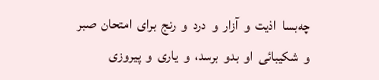چه‌بسا  اذیت  و  آزار  و  درد  و  رنج  برای  امتحان  صبر  و  شکیبائی  او  بدو  برسد،  و  یاری  و  پیروزی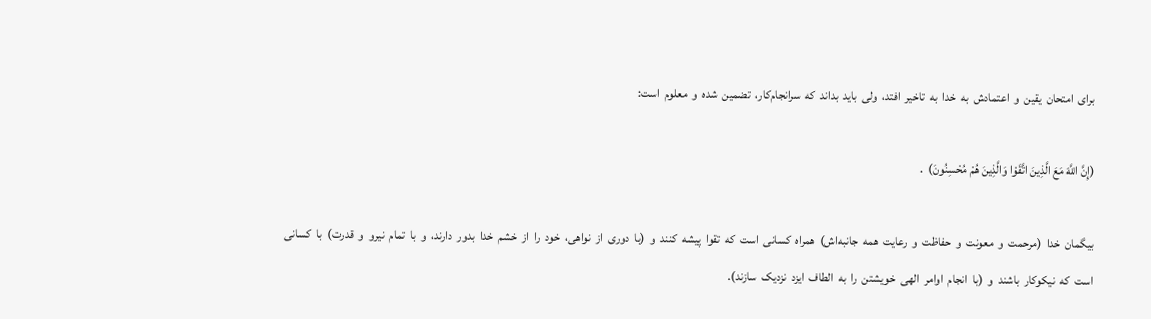برای  امتحان  یقین  و  اعتمادش  به  خدا  به  تاخیر  افتد،  ولی  باید  بداند  که  سرانجام‌کار،  تضمین  شده  و  معلوم  است‌:

(إِنَّ اللَّهَ مَعَ الَّذِینَ اتَّقَوْا وَالَّذِینَ هُمْ مُحْسِنُونَ)  .

بیگمان  خدا  (مرحمت  و  معونت  و  حفاظت  و  رعایت  همه  جانبه‌اش‌)  همراه  کسانی  است  که  تقوا  پیشه  کنند  و  (با  دوری  از  نواهی‌،  خود  را  از  خشم  خدا  بدور  دارند،  و  با  تمام  نیرو  و  قدرت‌)  با  کسانی  است  که  نیکوکار  باشند  و  (با  انجام  اوامر  الهی  خویشتن  را  به  الطاف  ایزد  نزدیک  سازند).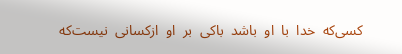کسی‌که  خدا  با  او  باشد  باکی  بر  او  ازکسانی  نیست‌که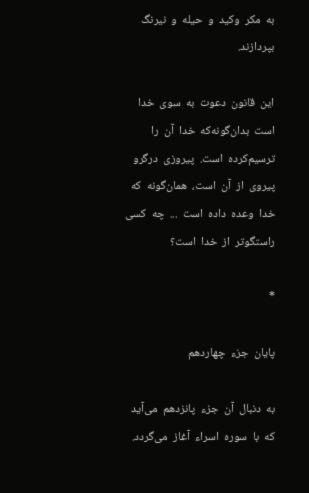به  مکر  وکید  و  حیله  و  نیرنگ  بپردازند.

این  قانون  دعوت  به  سوی  خدا  است  بدان‌گونه‌که  خدا  آن  را  ترسیم‌کرده  است‌.  پیروزی  درگرو  پیروی  از  آن  است‌،  همان‌گونه  که  خدا  وعده  داده  است  ...  چه  کسی  راستگوتر  از  خدا  است‌؟

*

پایان  جزء  چهاردهم

به  دنبال  آن  جزء  پانزدهم  می‌آید که  با  سوره  اسراء  آغاز  می‌گردد.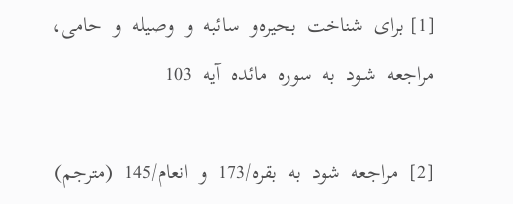[1] برای  شناخت  بحیره‌و  سائبه  و  وصیله  و  حامی‌،  مراجعه  شـود  به  سوره  مائده  آیه  103

[2]  مراجعه  شود  به  بقره‌/173  و  انعام‌/145  (مترجم‌)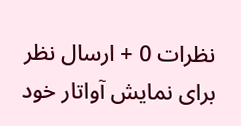نظرات 0 + ارسال نظر
برای نمایش آواتار خود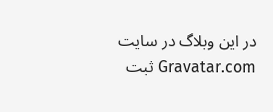در این وبلاگ در سایت Gravatar.com ثبت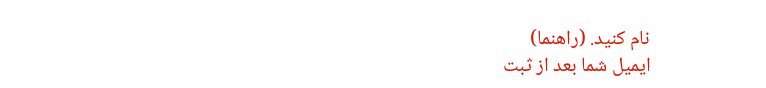نام کنید. (راهنما)
ایمیل شما بعد از ثبت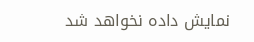نمایش داده نخواهد شد